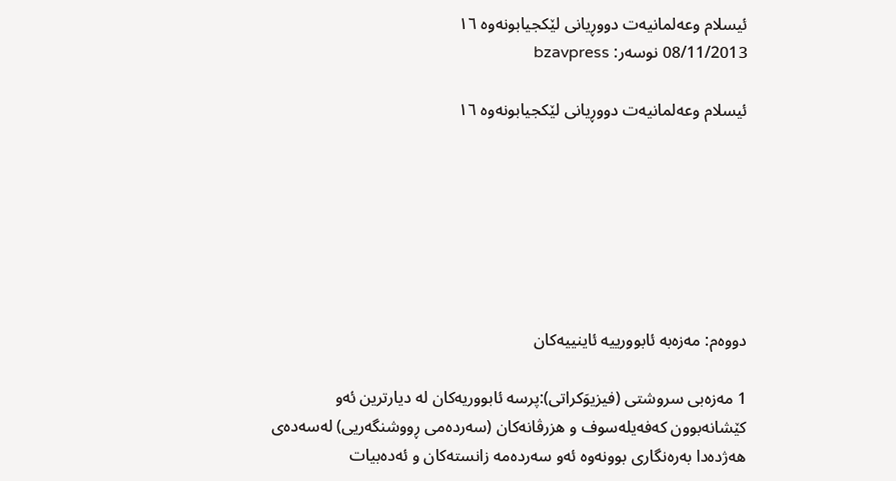ئیسلام وعەلمانیەت دووڕیانی لێكجیابونەوە ١٦
08/11/2013 نوسەر: bzavpress

ئیسلام وعەلمانیەت دووڕیانی لێكجیابونەوە ١٦







دووه‌م: مه‌زه‌به‌ ئابوورییه‌ ئاینییه‌كان

1 مه‌زه‌بی‌ سروشتی‌ (فیزیوَكراتی‌):پرسه‌ ئابووریه‌كان له‌ دیارترین ئه‌و كێشانه‌بوون كه‌فه‌یله‌سوف و هزرڤانه‌كان (سه‌رده‌می‌ ڕووشنگه‌ریی‌) له‌سه‌ده‌ی‌ هه‌ژده‌دا به‌ره‌نگاری‌ بوونه‌وه‌ ئه‌و سه‌رده‌مه‌ زانسته‌كان و ئه‌ده‌بیات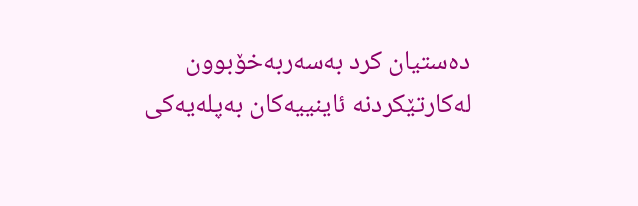ده‌ستیان كرد به‌سه‌ربه‌خۆبوون له‌كارتێكردنه‌ ئاینییه‌كان به‌پله‌یه‌كی‌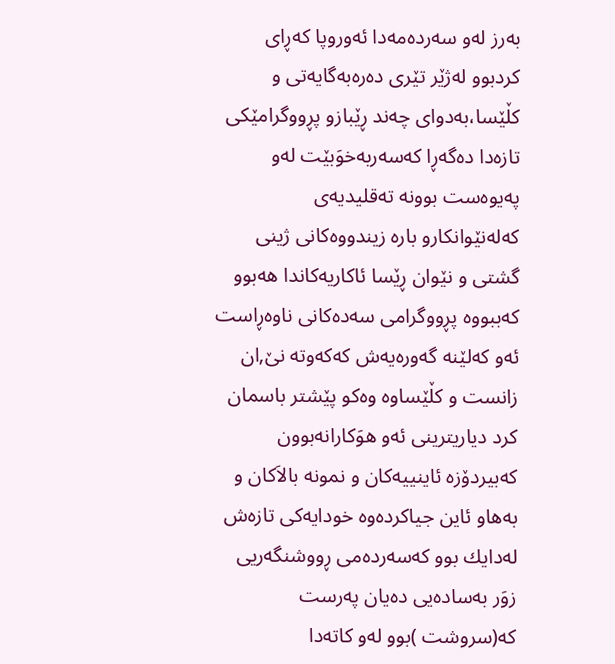به‌رز له‌و سه‌رده‌مه‌دا ئه‌وروپا كه‌ڕای‌ كردبوو له‌ژێر تێری‌ ده‌ره‌به‌گایه‌تی‌ و كڵێسا،به‌دوای‌ چه‌ند ڕێبازو پڕووگرامێكی‌ تازه‌دا ده‌گه‌ڕا كه‌سه‌ربه‌خوَبێت له‌و په‌یوه‌ست بوونه‌ ته‌قلیدیه‌ی‌ كه‌له‌نێوانكارو باره‌ زیندووه‌كانی‌ ژینی‌ گشتی‌ و نێوان ڕێسا ئاكاریه‌كاندا هه‌بوو كه‌ببووه‌ پڕووگرامی‌ سه‌ده‌كانی‌ ناوه‌ڕاست ئه‌و كه‌لێنه‌ گه‌وره‌یه‌ش كه‌كه‌وته‌ نێ,ان زانست و كڵێساوه‌ وه‌كو پێشتر باسمان كرد دیاریترینی‌ ئه‌و هوَكارانه‌بوون كه‌بیردۆزه‌ ئاینییه‌كان و نمونه‌ بالاَكان و به‌هاو ئاین جیاكرده‌وه‌ خودایه‌كی‌ تازه‌ش له‌دایك بوو كه‌سه‌رده‌می‌ ڕووشنگه‌ریی‌ زوَر به‌ساده‌یی‌ ده‌یان په‌رست كه‌(سروشت )بوو له‌و كاته‌دا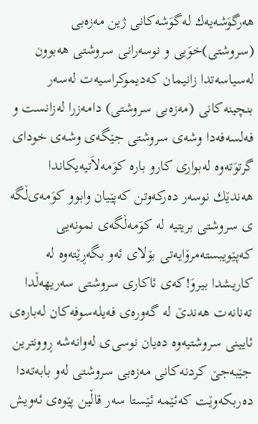هه‌رگوَشه‌یه‌ك له‌گوَشه‌كانی‌ ژین مه‌زه‌بی‌ (سروشتی‌)خوَیی‌ و نوسه‌رانی‌ سروشتی‌ هه‌بوون له‌سیاسه‌تدا زانیمان كه‌دیموكراسیه‌ت له‌سه‌ر بنچینه‌كانی‌ (مه‌زه‌بی‌ سروشتی‌) دامه‌زرا له‌زانست و فه‌لسه‌فه‌دا وشه‌ی‌ سروشتی‌ جێگه‌ی‌ وشه‌ی‌ خودای‌ گرتوَته‌وه‌ له‌بواری‌ كارو باره‌ كوَمه‌لاَتیه‌یكاندا هه‌ندێك نوسه‌ر ده‌ركه‌وتن كه‌پێیان وابوو كوَمه‌ی‌ڵگه‌ ی‌ سروشتی‌ بریتیه‌ له‌ كوَمه‌ڵگه‌ی‌ نمونه‌یی‌ كه‌پێویبسته‌مرۆایه‌تی‌ بۆلای‌ ئه‌و بگه‌ڕێته‌وه‌ له‌ كاریشدا بیروَ!كه‌ی‌ ئاكاری‌ سروشتی‌ سه‌ریهه‌ڵدا ته‌نانه‌ت هه‌ندێ‌ له‌ گه‌وره‌ی‌ فه‌یله‌سوفه‌كان له‌باره‌ی‌ ئایینی‌ سروشتیه‌وه‌ ده‌یان نوسی‌ی‌ له‌وانه‌شه‌ ڕوونترین جێبه‌جێ‌ كردنه‌كانی‌ مه‌زه‌بی‌ سروشتی‌ له‌و بابه‌ته‌دا ده‌ربكه‌وێت كه‌ئێمه‌ ئێستا سه‌ر قاڵین پێوه‌ی‌ ئه‌ویش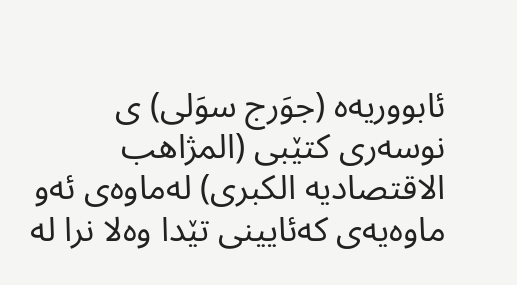ئابووریه‌ه‌ (جوَرج سوَلی‌) ی‌ نوسه‌ری‌ كتێبی‌ (المژاهب الاقتصادیه‌ الكبری‌) له‌ماوه‌ی‌ ئه‌و ماوه‌یه‌ی‌ كه‌ئایینی‌ تێدا وه‌لا نرا له‌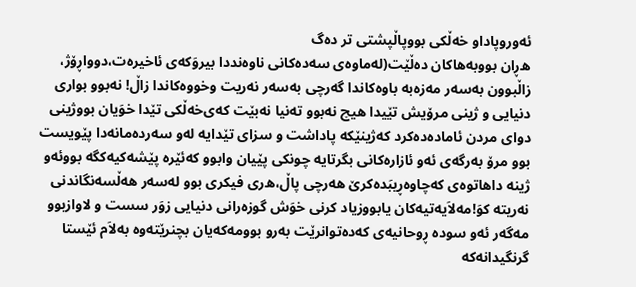ئه‌وروپاداو خه‌ڵكی‌ بووپاڵپشتی‌ تر ده‌گ
ه‌ڕان بووبه‌هاكان ده‌ڵێت(له‌ماوه‌ی‌ سه‌ده‌كانی‌ ناوه‌نددا بیروَكه‌ی‌ ئاخیره‌ت،دوواڕۆژ، زاڵبوون به‌سه‌ر مه‌زه‌به‌ باوه‌كاندا گه‌رچی‌ به‌سه‌ر نه‌ریت وخووه‌كاندا زاڵ! نه‌بوو بواری‌ دنیایی‌ و ژینی‌ مرۆیش تێیدا هیچ نه‌بوو ته‌نیا نه‌بێت كه‌ی‌خه‌ڵكی‌ تێدا خوَیان بووژینی‌ دوای‌ مردن ئاماده‌ده‌كرد كه‌ژینێكه‌ پاداشت و سزای‌ تێدایه‌ له‌و سه‌رده‌مانه‌دا پێویست بوو مرۆ به‌رگه‌ی‌ ئه‌و ئازاره‌كانی‌ بگرتایه‌ چونكی‌ پێیان وابوو كه‌ئێره‌ پێشه‌كیه‌كگه‌ بووئه‌و ژینه‌ داهاتوه‌ی‌ كه‌چاوه‌ڕیبَده‌كرێ‌ هه‌رچی‌ پاڵ،ه‌ری‌ فیكری‌ بوو له‌سه‌ر هه‌ڵسه‌نگاندنی‌ نه‌ریته‌ كوَ!مه‌لاَیه‌تیه‌كان یابووزیاد كرنی‌ خوَش گوزه‌رانی‌ دنیایی‌ زوَر سست و لاوازبوو مه‌گه‌ر ئه‌و سوده‌ ڕوحانیه‌ی‌ كه‌ده‌توانرێت به‌رو بوومه‌كه‌یان بچنرێته‌وه‌ به‌لاَم ئێستا گرنگیدانه‌كه‌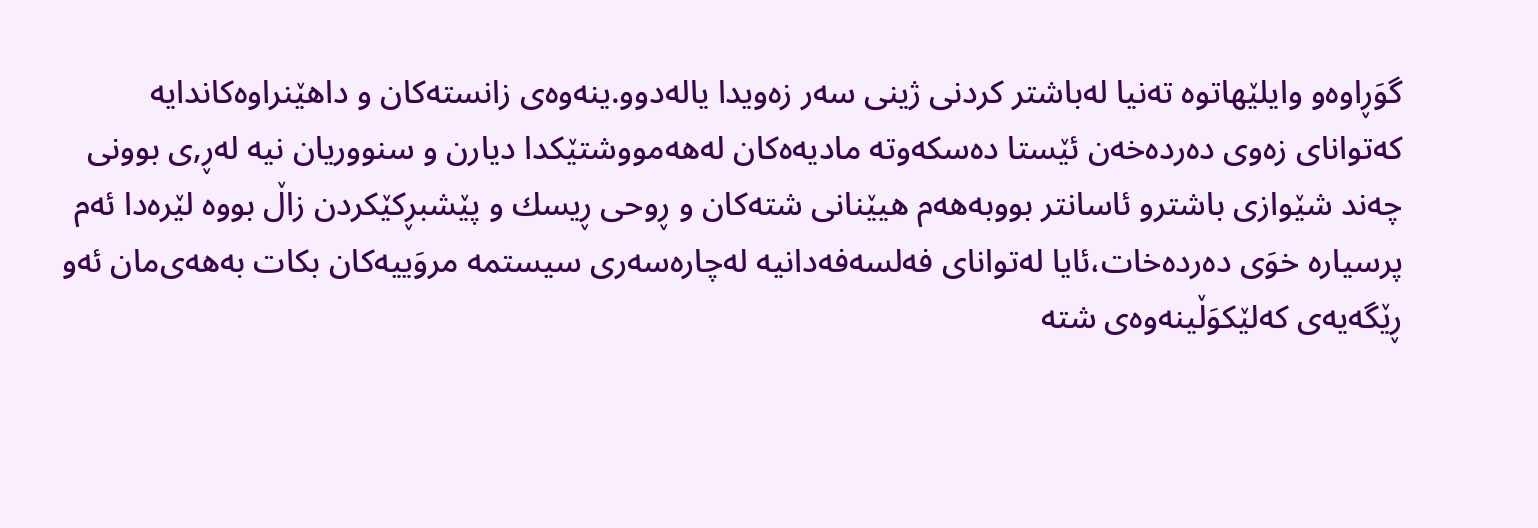گوَڕاوه‌و وایلێهاتوه‌ ته‌نیا له‌باشتر كردنی‌ ژینی‌ سه‌ر زه‌ویدا یاله‌دوو.ینه‌وه‌ی‌ زانسته‌كان و داهێنراوه‌كاندایه‌ كه‌توانای‌ زه‌وی‌ ده‌رده‌خه‌ن ئێستا ده‌سكه‌وته‌ مادیه‌ه‌كان له‌هه‌مووشتێكدا دیارن و سنووریان نیه‌ له‌ڕ,ی‌ بوونی‌ چه‌ند شێوازی‌ باشترو ئاسانتر بووبه‌هه‌م هیێنانی‌ شته‌كان و ڕوحی‌ ڕیسك و پێشبڕكێكردن زاڵ بووه‌ لێره‌دا ئه‌م پرسیاره‌ خوَی‌ ده‌رده‌خات،ئایا له‌توانای‌ فه‌لسه‌فه‌دانیه‌ له‌چاره‌سه‌ری‌ سیستمه‌ مروَییه‌كان بكات به‌هه‌ی‌مان ئه‌و ڕێگه‌یه‌ی‌ كه‌لێكوَڵینه‌وه‌ی‌ شته‌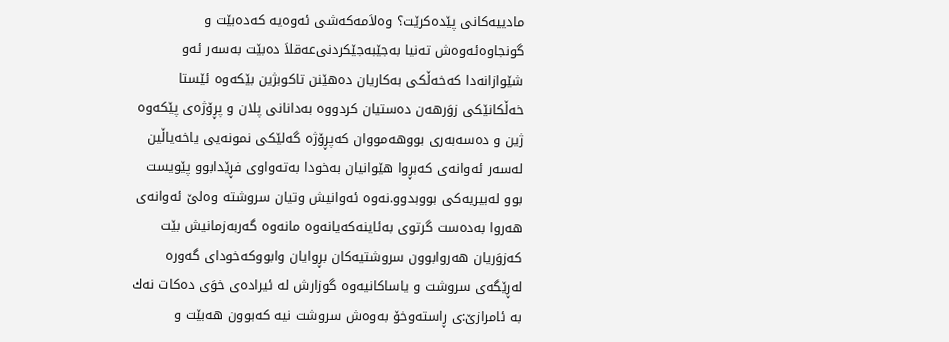مادییه‌كانی‌ پێده‌كرێت؟ وه‌لاَمه‌كه‌شی‌ ئه‌وه‌یه‌ كه‌ده‌بێت و گونجاوه‌ئه‌وه‌ش ته‌نیا به‌جێبه‌جێكردنی‌عه‌قلاَ ده‌بێت به‌سه‌ر ئه‌و شێوازانه‌دا كه‌خه‌ڵكی‌ به‌كاریان ده‌هێنن تاكوبژین بێكه‌وه‌ ئێستا خه‌ڵكانێكی‌ زوَرهه‌ن ده‌ستیان كردووه‌ به‌دانانی‌ پلان و پڕۆژه‌ی‌ پێكه‌وه‌ ژین و ده‌سه‌به‌ری‌ بووهه‌مووان كه‌پڕۆژه‌ گه‌لێكی‌ نمونه‌یی‌ یاخه‌یاڵین له‌سه‌ر ئه‌وانه‌ی‌ كه‌بڕوا هێوانیان به‌خودا به‌ته‌واوی‌ فڕێدابوو پێویست بوو له‌بیریه‌كی‌ بووبدوو.نه‌وه‌ ئه‌وانیش وتیان سروشته‌ وه‌لێ‌ ئه‌وانه‌ی‌ هه‌روا به‌ده‌ست گرتوی‌ به‌ئاینه‌كه‌یانه‌وه‌ مانه‌وه‌ گه‌ربه‌زمانیش بێت كه‌زوَریان هه‌روابوون سروشتیه‌كان بڕوایان وابووكه‌خودای‌ گه‌وره‌ له‌ڕێگه‌ی‌ سروشت و یاساكانیه‌وه‌ گوزارش له‌ ئیراده‌ی‌ خوَی‌ ده‌كات نه‌ك به‌ ئامرازێ:ی‌ ڕاسته‌وخۆ به‌وه‌ش سروشت نیه‌ كه‌بوون هه‌بێت و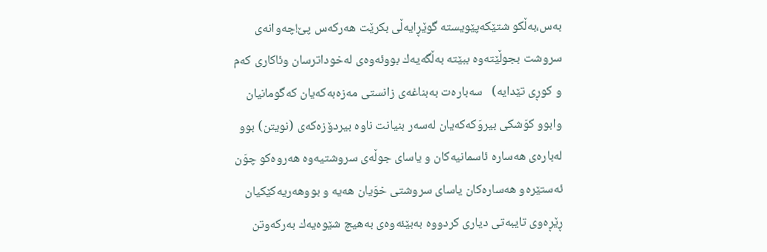به‌س،به‌ڵكو شتێكه‌پێویسته‌ گوێڕایه‌ڵی‌ بكرێت هه‌ركه‌س پێ!چه‌وانه‌ی‌ سروشت بجوڵێته‌وه‌ ببێته‌ به‌ڵگه‌یه‌ك بووئه‌وه‌ی‌ له‌خوداترسان وئاكاری‌ كه‌م و كوڕی‌ تێدایه‌)   سه‌باره‌ت به‌بناغه‌ی‌ زانستی‌ مه‌زه‌به‌كه‌یان كه‌گومانیان وابوو كوَشكی‌ بیروَكه‌كه‌یان له‌سه‌ر بنیانت ناوه‌ بیردۆزه‌كه‌ی‌ (نویتن) بوو له‌باره‌ی‌ هه‌ساره‌ ئاسمانیه‌كان و یاسای‌ جوڵه‌ی‌ سروشتیه‌وه‌ هه‌روه‌كو چوَن ئه‌ستێره‌و هه‌ساره‌كان یاسای‌ سروشتی‌ خوَیان هه‌یه‌ و بووهه‌ریه‌كێكیان ڕێڕه‌وی‌ تایبه‌تی‌ دیاری‌ كردووه‌ به‌بێئه‌وه‌ی‌ به‌هیچ شێوه‌یه‌ك به‌ركه‌وتن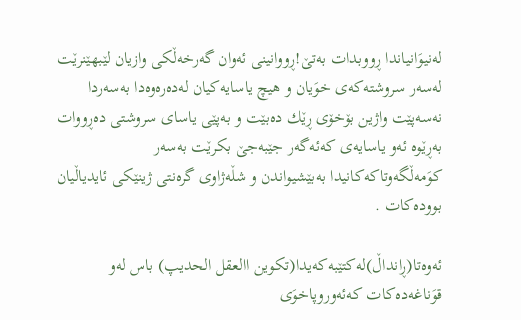له‌نیوَانیاندا ڕووبدات به‌تێ!ڕووانینی‌ ئه‌وان گه‌رخه‌ڵكی‌ وازیان لێبهێنرێت له‌سه‌ر سروشته‌كه‌ی‌ خوَیان و هیچ یاسایه‌كیان له‌ده‌ره‌وه‌دا به‌سه‌ردا نه‌سه‌پێت واژین بۆخۆی‌ ڕێك ده‌بێت و به‌پێی‌ یاسای‌ سروشتی‌ ده‌ڕووات به‌ڕێوه‌ ئه‌و یاسایه‌ی‌ كه‌ئه‌گه‌ر جێبه‌جێ‌ بكرێت به‌سه‌ر كوَمه‌ڵگه‌وتاكه‌كانیدا به‌بێشیواندن و شڵه‌ژاوی‌ گره‌نتی‌ ژینێكی‌ ئایدیاڵیان بووده‌كات .

ئه‌وه‌تا(ڕانداڵ)له‌كتێبه‌كه‌یدا(تكوین االعقل الحدیپ) باس له‌و قوَناغه‌ده‌كات كه‌ئه‌وروپاخوَی‌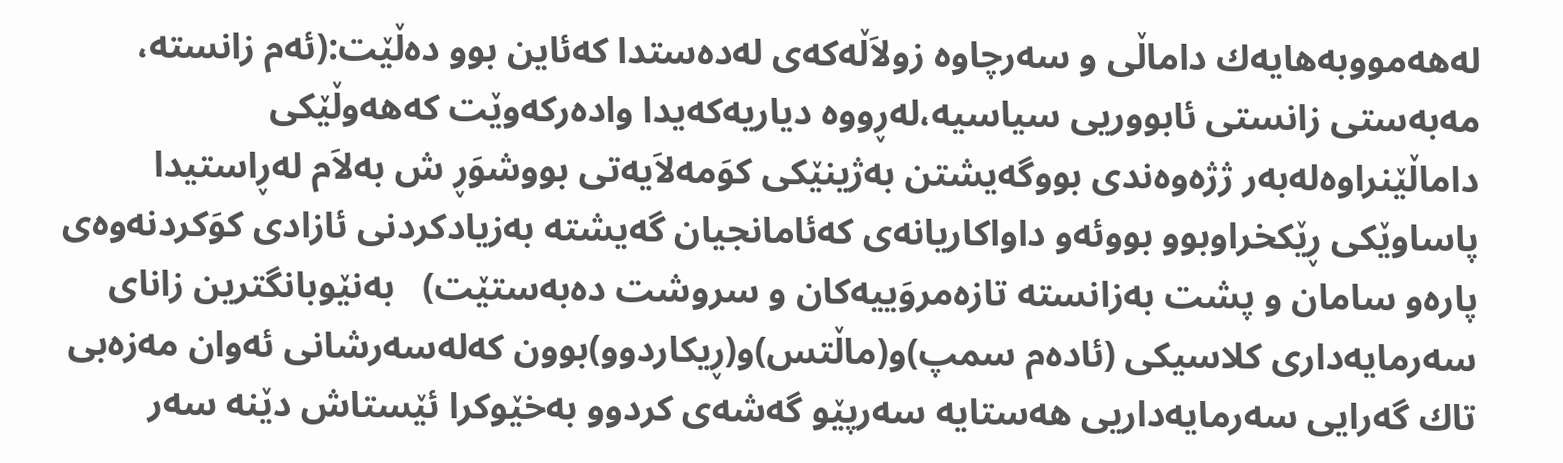له‌هه‌مووبه‌هایه‌ك داماڵی‌ و سه‌رچاوه‌ زولاَڵه‌كه‌ی‌ له‌ده‌ستدا كه‌ئاین بوو ده‌ڵێت:(ئه‌م زانسته‌، مه‌به‌ستی‌ زانستی‌ ئابووریی سیاسیه‌،له‌ڕووه‌ دیاریه‌كه‌یدا واده‌ركه‌وێت كه‌هه‌وڵێكی‌ داماڵێنراوه‌له‌به‌ر ژژه‌وه‌ندی‌ بووگه‌یشتن به‌ژینێكی‌ كوَمه‌لاَیه‌تی‌ بووشوَڕ ش به‌لاَم له‌ڕاستیدا پاساوێكی‌ ڕێكخراوبوو بووئه‌و داواكاریانه‌ی‌ كه‌ئامانجیان گه‌یشته‌ به‌زیادكردنی‌ ئازادی‌ كوَكردنه‌وه‌ی‌ پاره‌و سامان و پشت به‌زانسته‌ تازه‌مروَییه‌كان و سروشت ده‌به‌ستێت)   به‌نێوبانگترین زانای‌ سه‌رمایه‌داری‌ كلاسیكی‌ (ئاده‌م سمپ)و(ماڵتس)و(ڕیكاردوو)بوون كه‌له‌سه‌رشانی‌ ئه‌وان مه‌زه‌بی‌ تاك گه‌رایی‌ سه‌رمایه‌داریی‌ هه‌ستایه‌ سه‌رپێو گه‌شه‌ی‌ كردوو به‌خێوكرا ئێستاش دێنه‌ سه‌ر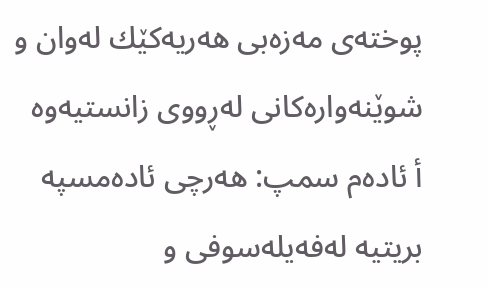پوخته‌ی‌ مه‌زه‌بی‌ هه‌ریه‌كێك له‌وان و شوێنه‌واره‌كانی‌ له‌ڕووی‌ زانستیه‌وه‌
أ ئاده‌م سمپ: هه‌رچی‌ ئاده‌مسپه‌ بریتیه‌ له‌فه‌یله‌سوفی‌ و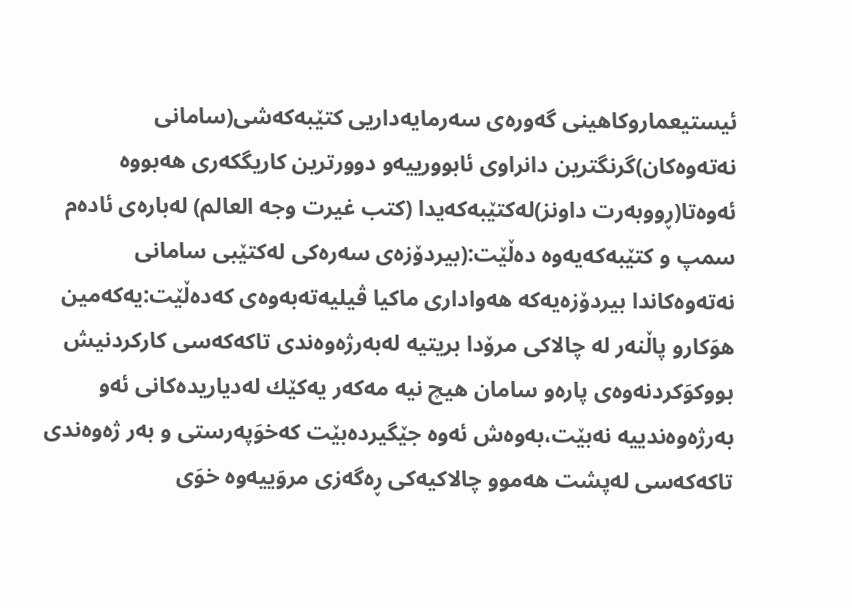ئیستیعماروكاهینی‌ گه‌وره‌ی‌ سه‌رمایه‌داریی‌ كتێبه‌كه‌شی‌(سامانی‌ نه‌ته‌وه‌كان)گرنگترین دانراوی‌ ئابوورییه‌و دوورترین كاریگكه‌ری‌ هه‌بووه‌ ئه‌وه‌تا(ڕووبه‌رت داونز)له‌كتێبه‌كه‌یدا (كتب غیرت وجه‌ العالم) له‌باره‌ی‌ ئاده‌م سمپ و كتێبه‌كه‌یه‌وه‌ ده‌ڵێت:(بیردۆزه‌ی‌ سه‌ره‌كی‌ له‌كتێبی‌ سامانی‌ نه‌ته‌وه‌كاندا بیردۆزه‌یه‌كه‌ هه‌واداری‌ ماكیا ڤیلیه‌ته‌به‌وه‌ی‌ كه‌ده‌ڵێت:یه‌كه‌مین هوَكارو پاڵنه‌ر له‌ چالاكی‌ مرۆدا بریتیه‌ له‌به‌رژه‌وه‌ندی‌ تاكه‌كه‌سی‌ كاركردنیش بووكوَكردنه‌وه‌ی‌ پاره‌و سامان هیچ نیه‌ مه‌كه‌ر یه‌كێك له‌دیاریده‌كانی‌ ئه‌و به‌رژه‌وه‌ندییه‌ نه‌بێت،به‌وه‌ش ئه‌وه‌ جێگیرده‌بێت كه‌خوَپه‌رستی‌ و به‌ر ژه‌وه‌ندی‌ تاكه‌كه‌سی‌ له‌پشت هه‌موو چالاكیه‌كی‌ ڕه‌گه‌زی‌ مروَییه‌وه‌ خوَی‌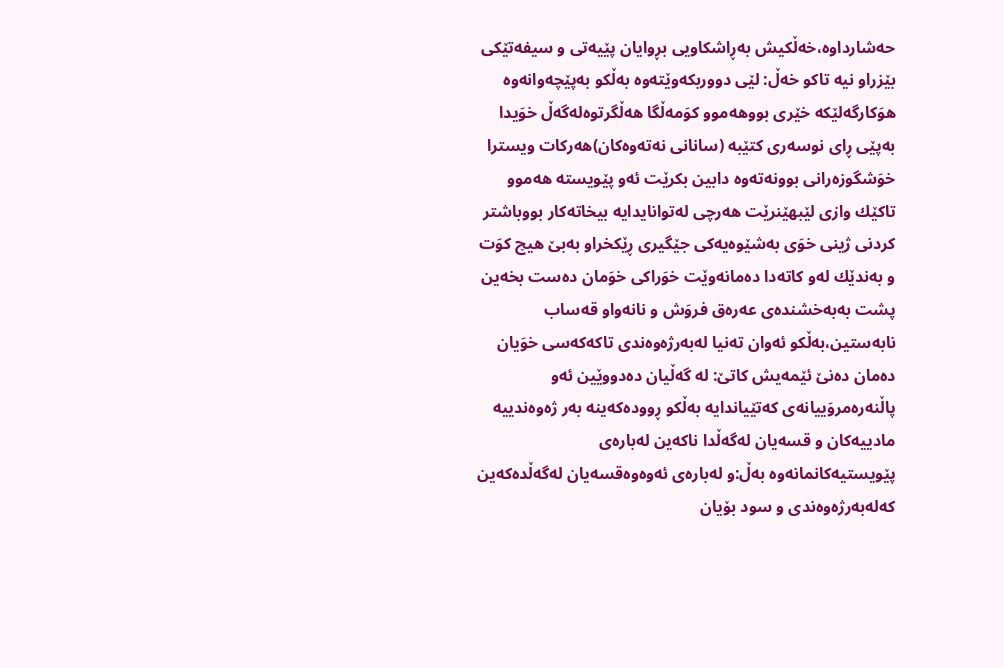حه‌شارداوه‌،خه‌ڵكیش به‌ڕاشكاویی بڕوایان پێیه‌تی‌ و سیفه‌تێكی‌ بێزراو نیه‌ تاكو خه‌ڵ: لێی‌ دووربكه‌وێته‌وه‌ به‌ڵكو به‌پێچه‌وانه‌وه‌ هوَكارگه‌لێكه‌ خێری‌ بووهه‌موو كوَمه‌ڵگا هه‌ڵگرتوه‌له‌گه‌ڵ خوَیدا به‌پێی‌ ڕای‌ نوسه‌ری‌ كتێبه‌ (سانانی‌ نه‌ته‌وه‌كان)هه‌ركات ویسترا خوَشگوزه‌رانی‌ بوونه‌ته‌وه‌ دابین بكرێت ئه‌و پێویسته‌ هه‌موو تاكێك وازی‌ لێبهێنرێت هه‌رچی‌ له‌توانایدایه‌ بیخاته‌كار بووباشتر كردنی‌ ژینی‌ خوَی‌ به‌شێوه‌یه‌كی‌ جێگیری‌ ڕێكخراو به‌بێ‌ هیچ كوَت و به‌ندێك له‌و كاته‌دا ده‌مانه‌وێت خوَراكی‌ خوَمان ده‌ست بخه‌ین پشت به‌به‌خشنده‌ی‌ عه‌ره‌ق فروَش و نانه‌واو قه‌ساب نابه‌ستین،به‌ڵكو ئه‌وان ته‌نیا له‌به‌رژه‌وه‌ندی‌ تاكه‌كه‌سی‌ خوَیان ده‌مان ده‌نێ‌ ئێمه‌یش كاتێ: له‌ گه‌ڵیان ده‌دووێین ئه‌و پاڵنه‌ره‌مروَییانه‌ی‌ كه‌تێیاندایه‌ به‌ڵكو ڕووده‌كه‌ینه‌ به‌ر ژه‌وه‌ندییه‌ مادییه‌كان و قسه‌یان له‌گه‌ڵدا ناكه‌ین له‌باره‌ی‌ پێویستیه‌كانمانه‌وه‌ به‌ڵ:و له‌باره‌ی‌ ئه‌وه‌وه‌قسه‌یان له‌گه‌ڵده‌كه‌ین كه‌له‌به‌رژه‌وه‌ندی‌ و سود بۆیان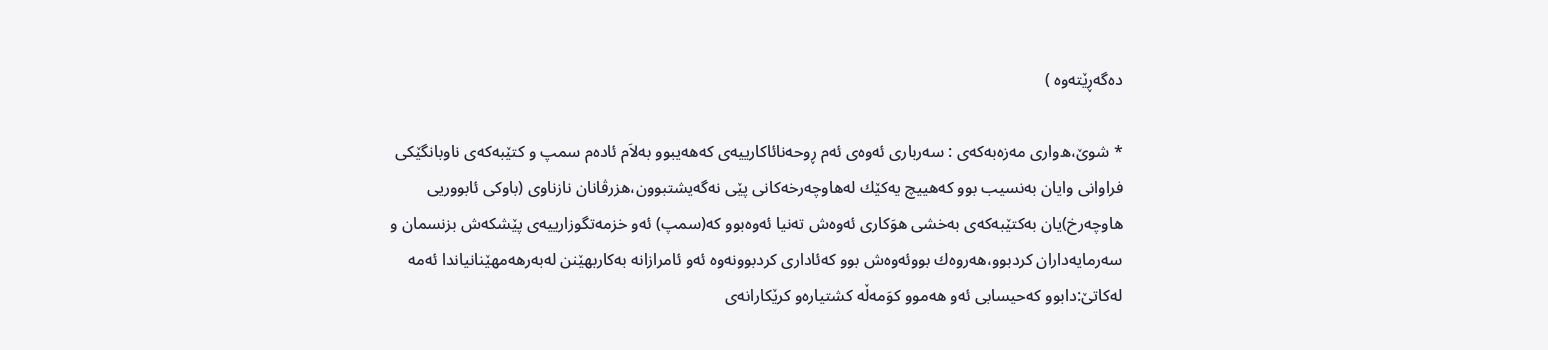ده‌گه‌ڕێته‌وه‌ )

* شوێ،ه‌واری‌ مه‌زه‌به‌كه‌ی‌ : سه‌رباری‌ ئه‌وه‌ی‌ ئه‌م ڕوحه‌نائاكارییه‌ی‌ كه‌هه‌یبوو به‌لاَم ئاده‌م سمپ و كتێبه‌كه‌ی‌ ناوبانگێكی‌ فراوانی‌ وایان به‌نسیب بوو كه‌هییچ یه‌كێك له‌هاوچه‌رخه‌كانی‌ پێی‌ نه‌گه‌یشتبوون،هزرڤانان نازناوی‌ (باوكی‌ ئابووریی هاوچه‌رخ)یان به‌كتێبه‌كه‌ی‌ به‌خشی‌ هوَكاری‌ ئه‌وه‌ش ته‌نیا ئه‌وه‌بوو كه‌(سمپ) ئه‌و خزمه‌تگوزارییه‌ی‌ پێشكه‌ش بزنسمان و سه‌رمایه‌داران كردبوو،هه‌روه‌ك بووئه‌وه‌ش بوو كه‌ئاداری‌ كردبوونه‌وه‌ ئه‌و ئامرازانه‌ به‌كاربهێنن له‌به‌رهه‌مهێنانیاندا ئه‌مه‌ له‌كاتێ:دابوو كه‌حیسابی‌ ئه‌و هه‌موو كوَمه‌ڵه‌ كشتیاره‌و كرێكارانه‌ی‌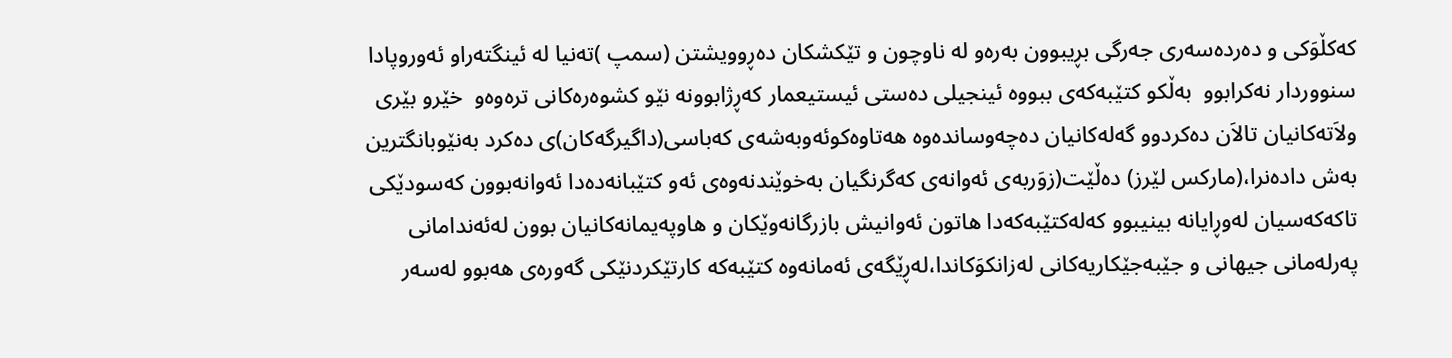كه‌كڵوَكی‌ و ده‌رده‌سه‌ری‌ جه‌رگی‌ بڕیبوون به‌ره‌و له‌ ناوچون و تێكشكان ده‌ڕوویشتن (سمپ )ته‌نیا له‌ ئینگته‌راو ئه‌وروپادا سنووردار نه‌كرابوو  به‌ڵكو كتێبه‌كه‌ی‌ ببووه‌ ئینجیلی‌ ده‌ستی‌ ئیستیعمار كه‌ڕژابوونه‌ نێو كشوه‌ره‌كانی‌ تره‌وه‌و  خێرو بێری‌ ولاَته‌كانیان تالاَن ده‌كردوو گه‌له‌كانیان ده‌چه‌وسانده‌وه‌ هه‌تاوه‌كوئه‌وبه‌شه‌ی‌ كه‌باسی‌(داگیرگه‌كان)ی‌ ده‌كرد به‌نێوبانگترین به‌ش داده‌نرا،(ماركس لێرز) ده‌ڵێت(زوَربه‌ی‌ ئه‌وانه‌ی‌ كه‌گرنگیان به‌خوێندنه‌وه‌ی‌ ئه‌و كتێبانه‌ده‌دا ئه‌وانه‌بوون كه‌سودێكی‌ تاكه‌كه‌سیان له‌وڕایانه‌ بینیبوو كه‌له‌كتێبه‌كه‌دا هاتون ئه‌وانیش بازرگانه‌وێكان و هاوپه‌یمانه‌كانیان بوون له‌ئه‌ندامانی‌ په‌رله‌مانی‌ جیهانی‌ و جێبه‌جێكاریه‌كانی‌ له‌زانكوَكاندا،له‌ڕێگه‌ی‌ ئه‌مانه‌وه‌ كتێبه‌كه‌ كارتێكردنێكی‌ گه‌وره‌ی‌ هه‌بوو له‌سه‌ر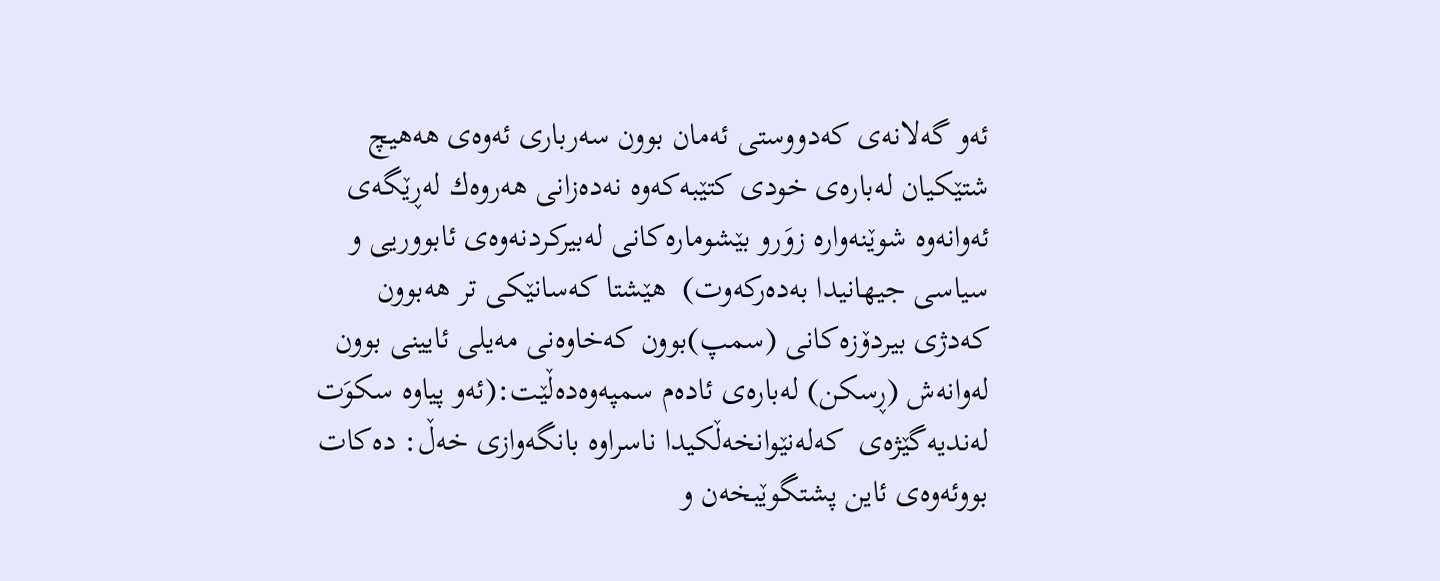ئه‌و گه‌لانه‌ی‌ كه‌دووستی‌ ئه‌مان بوون سه‌رباری‌ ئه‌وه‌ی‌ هه‌هیچ شتێكیان له‌باره‌ی‌ خودی‌ كتێبه‌كه‌وه‌ نه‌ده‌زانی‌ هه‌روه‌ك له‌ڕێگه‌ی‌ ئه‌وانه‌وه‌ شوێنه‌واره‌ زوَرو بێشوماره‌كانی‌ له‌بیركردنه‌وه‌ی‌ ئابووریی و سیاسی‌ جیهانیدا به‌ده‌ركه‌وت)  هێشتا كه‌سانێكی‌ تر هه‌بوون كه‌دژی‌ بیردۆزه‌كانی‌ (سمپ)بوون كه‌خاوه‌نی‌ مه‌یلی‌ ئایینی‌ بوون له‌وانه‌ش (ڕسكن) له‌باره‌ی‌ ئاده‌م سمپه‌وه‌ده‌ڵێت:(ئه‌و پیاوه‌ سكوَت له‌ندیه‌گێژه‌ی‌  كه‌له‌نێوانخه‌ڵكیدا ناسراوه‌ بانگه‌وازی‌ خه‌ڵ: ده‌كات بووئه‌وه‌ی‌ ئاین پشتگوێبخه‌ن و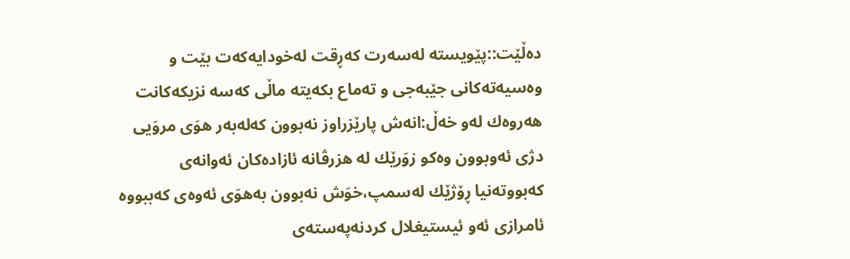ده‌ڵێت::پێویسته‌ له‌سه‌رت كه‌ڕقت له‌خودایه‌كه‌ت بێت و وه‌سیه‌ته‌كانی‌ جێبه‌جی‌ و ته‌ماع بكه‌یته‌ ماڵی‌ كه‌سه‌ نزیكه‌كانت هه‌روه‌ك له‌و خه‌ڵ:انه‌ش پارێزراوز نه‌بوون كه‌له‌به‌ر هوَی‌ مروَیی‌ دژی‌ ئه‌وبوون وه‌كو زوَرێك له‌ هزرڤانه‌ ئازاده‌كان ئه‌وانه‌ی‌ كه‌بووته‌نیا ڕۆژێك له‌سمپ،خوَش نه‌بوون به‌هوَی‌ ئه‌وه‌ی‌ كه‌ببووه‌ ئامرازی‌ ئه‌و ئیستیغلال كردنه‌په‌سته‌ی‌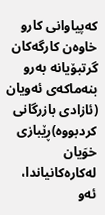كه‌پیاوانی‌ كارو خاوه‌ن كارگه‌كان گرتبۆیانه‌ به‌رو بنه‌ماكه‌ی‌ ئه‌ویان (ئازادی‌ بازرگانی‌ كردبووه‌)ڕێبازی‌ خوَیان له‌كاره‌كانیاندا، ئه‌و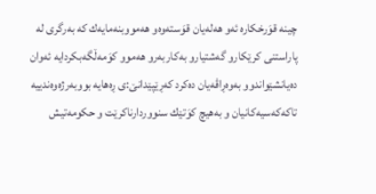چینه‌ قوَرخكاره‌ ئه‌و هه‌له‌یان قوَسته‌وه‌و هه‌مووبنه‌مایه‌ك كه‌ به‌رگری‌ له‌ پاراستنی‌ كرێكارو گه‌شتیارو به‌كاربه‌رو هه‌موو كوَمه‌ڵگه‌بكردایه‌ ئه‌وان ده‌یانشێواندوو به‌وه‌ڕاڤه‌یان ده‌كرد كه‌ڕێپێدانێ:ی‌ ڕه‌هایه‌ بووبه‌رژه‌وه‌ندییه‌ تاكه‌كه‌سیه‌كانیان و به‌هیچ كوَتێك سنووردارناكرێت و حكومه‌تیش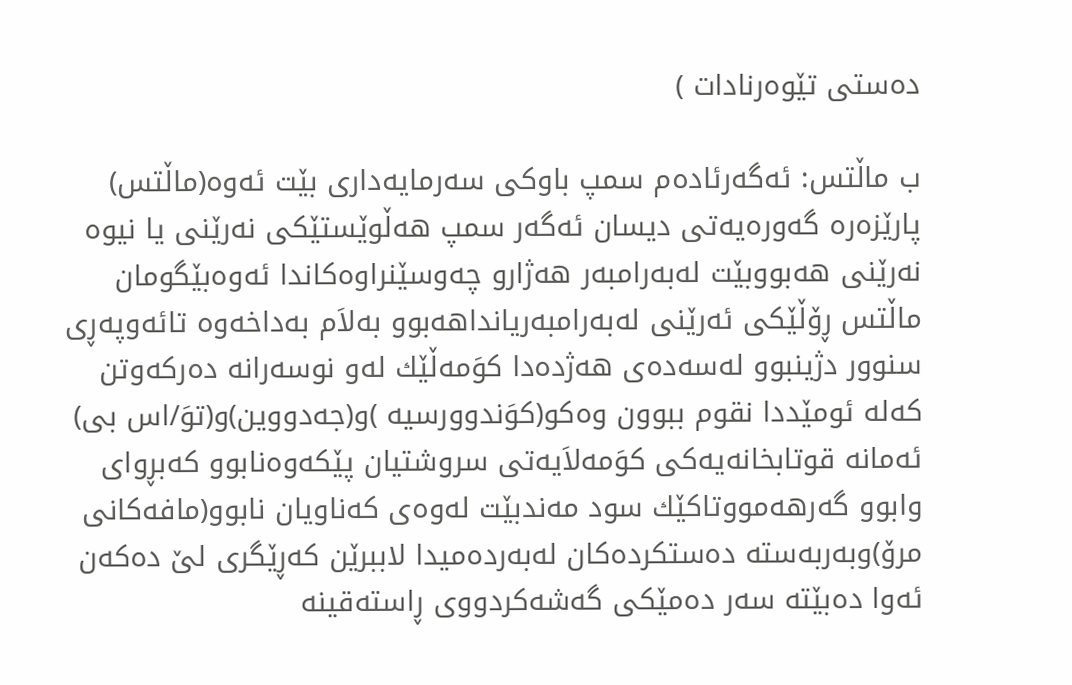ده‌ستی‌ تێوه‌رنادات )

ب ماڵتس: ئه‌گه‌رئاده‌م سمپ باوكی‌ سه‌رمایه‌داری‌ بێت ئه‌وه‌(ماڵتس) پارێزه‌ره‌ گه‌وره‌یه‌تی‌ دیسان ئه‌گه‌ر سمپ هه‌ڵوێستێكی‌ نه‌رێنی‌ یا نیوه‌ نه‌رێنی‌ هه‌بووبێت له‌به‌رامبه‌ر هه‌ژارو چه‌وسێنراوه‌كاندا ئه‌وه‌بێگومان ماڵتس ڕۆڵێكی‌ ئه‌رێنی‌ له‌به‌رامبه‌ریانداهه‌بوو به‌لاَم به‌داخه‌وه‌ تائه‌وپه‌ڕی‌ سنوور دژینبوو له‌سه‌ده‌ی‌ هه‌ژده‌دا كوَمه‌ڵێك له‌و نوسه‌رانه‌ ده‌ركه‌وتن كه‌له‌ ئومێددا نقوم ببوون وه‌كو(كوَندوورسیه‌ )و(جه‌دووین)و(توَ/اس بی) ئه‌مانه‌ قوتابخانه‌یه‌كی‌ كوَمه‌لاَیه‌تی‌ سروشتیان پێكه‌وه‌نابوو كه‌بڕوای‌ وابوو گه‌رهه‌مووتاكێك سود مه‌ندبێت له‌وه‌ی‌ كه‌ناویان نابوو(مافه‌كانی‌ مرۆ)وبه‌ربه‌سته‌ ده‌ستكرده‌كان له‌به‌رده‌میدا لاببرێن كه‌ڕێگری‌ لێ‌ ده‌كه‌ن ئه‌وا ده‌بێته‌ سه‌ر ده‌مێكی‌ گه‌شه‌كردووی‌ ڕاسته‌قینه‌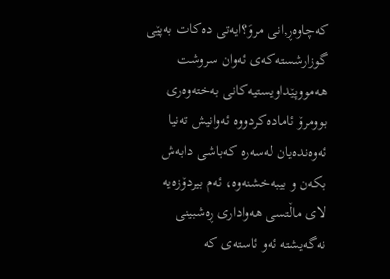كه‌چاوه‌ڕ,انی‌ مروَ؟ایه‌تی‌ ده‌كات به‌پێی‌ گوزارشسته‌كه‌ی‌ ئه‌وان سروشت هه‌مووپێداویستیه‌كانی‌ به‌خته‌وه‌ری‌ بوومرۆ ئاماده‌كردووه‌ ئه‌وانیش ته‌نیا ئه‌وه‌نده‌یان له‌سه‌ره‌ كه‌باشی‌ دابه‌ش بكه‌ن و بیبه‌خشنه‌وه‌، ئه‌م بیردۆزه‌یه‌ لای‌ ماڵتسی‌ هه‌واداری‌ ڕه‌شبینی‌ نه‌گه‌یشته‌ ئه‌و ئاسته‌ی‌ كه‌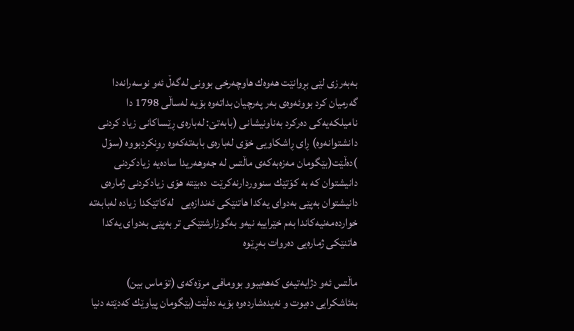به‌به‌رزی‌ لێی‌ بڕوانێت هه‌وه‌ك هاوچه‌رخی‌ بوونی‌ له‌گه‌ڵ ئه‌و نوسه‌رانه‌دا گه‌رمیان كرد بووئه‌وه‌ی‌ به‌ر په‌رچیان بداته‌وه‌ بۆیه‌ له‌ساڵی‌ 1798 دا نامیلكه‌یه‌كی‌ ده‌ركرد به‌ناونیشانی‌ (بابه‌تێ: له‌باره‌ی‌ ڕێساكانی‌ زیاد كردنی‌ دانشتوانه‌وه‌) ڕای‌ ڕاشكاویی خۆی‌ له‌باره‌ی‌ بابه‌ته‌كه‌وه‌ روِنكردبووه‌ (سوَل )ده‌ڵێت(بێگومان مه‌زه‌به‌كه‌ی‌ ماڵتس له‌ جه‌وهه‌ریدا ساده‌یه‌ زیادكردنی‌ دانیشتوان كه‌ به‌ كوَتێك سنووردارنه‌كرێت  ده‌بێته‌ هوَی‌ زیادكردنی‌ ژماره‌ی‌ دانیشتوان به‌پێی‌ به‌دوای‌ یه‌كدا هاتنێكی‌ ئه‌ندازه‌یی‌   له‌كاتێكدا زیاده‌ له‌بابه‌ته‌ خوارده‌مه‌نیه‌كاندا به‌م خێراییه‌ نیه‌و به‌گوزارشتێكی‌ تر به‌پێی‌ به‌دوای‌ یه‌كدا هاتنێكی‌ ژماره‌یی‌ ده‌روات به‌ڕێوه‌

ماڵتس ئه‌و دژایه‌تیه‌ی‌ كه‌هه‌یبوو بوومافی‌ مرۆه‌كه‌ی‌ (توَماس بین) به‌ئاشكرایی‌ ده‌یوت و نه‌یده‌شارده‌وه‌ بۆیه‌ ده‌ڵێت(بێگومان پیاوێك كه‌دێته‌ دنیا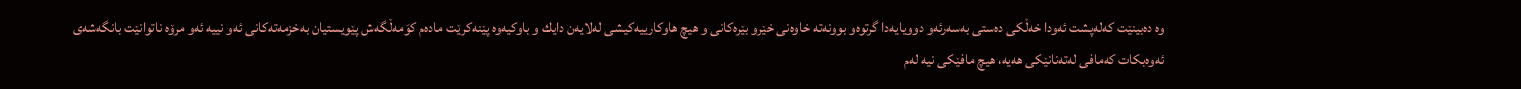وه‌ ده‌بینێت كه‌له‌پشت ئه‌ودا خه‌ڵكی‌ ده‌ستی‌ به‌سه‌رئه‌و دوویایه‌دا گرتوه‌و بوونه‌ته‌ خاوه‌نی‌ خێرو بێره‌كانی‌ و هیچ هاوكارییه‌كیشی‌ له‌لایه‌ن دایك و باوكیه‌وه‌ پێنه‌كرێت ماده‌م كوَمه‌ڵگه‌ش پێویستیان به‌خزمه‌ته‌كانی‌ ئه‌و نییه‌ ئه‌و مرۆه‌ ناتوانێت بانگه‌شه‌ی‌ ئه‌وه‌بكات كه‌مافی‌ له‌ته‌نانێكی‌ هه‌یه‌، هیچ مافێكی‌ نیه‌ له‌م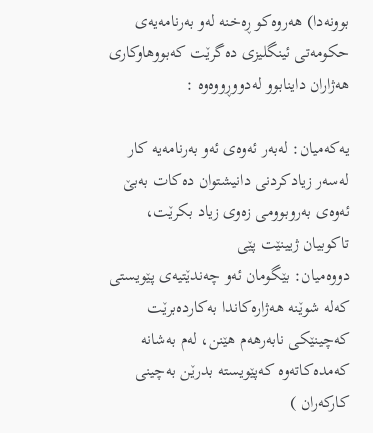بوونه‌دا) هه‌روه‌كو ڕه‌خنه‌ له‌و به‌رنامه‌یه‌ی‌ حكومه‌تی‌ ئینگلیزی‌ ده‌گرێت كه‌بووهاوكاری‌ هه‌ژاران داینابوو له‌دووڕووه‌وه‌ :

یه‌كه‌میان: له‌به‌ر ئه‌وه‌ی‌ ئه‌و به‌رنامه‌یه‌ كار له‌سه‌ر زیادكردنی‌ دانیشتوان ده‌كات به‌بێ‌ ئه‌وه‌ی‌ به‌روبوومی‌ زه‌وی‌ زیاد بكرێت، تاكوبیان ژیینێت پێی‌
دووه‌میان: بێگومان ئه‌و چه‌ندێتیه‌ی‌ پێویستی‌ كه‌له‌ شوێنه‌ هه‌ژاره‌كاندا به‌كارده‌برێت كه‌چینێكی‌ نابه‌رهه‌م هێنن، له‌م به‌شانه‌ كه‌مده‌كاته‌وه‌ كه‌پێویسته‌ بدرێن به‌چینی‌ كاركه‌ران )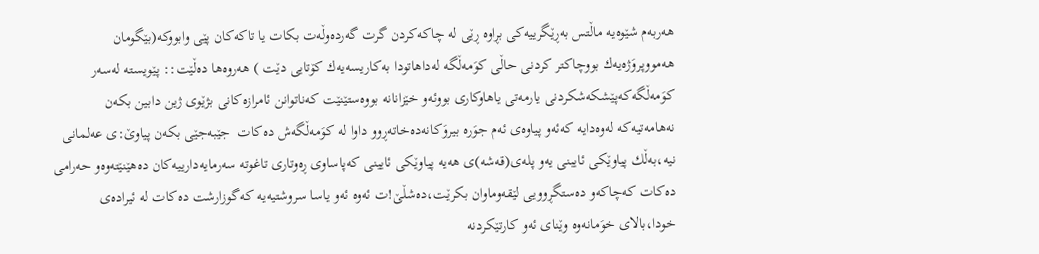هه‌ربه‌م شێوه‌یه‌ ماڵتس به‌ڕێگرییه‌كی‌ بڕاوه‌ ڕێی‌ له‌ چاكه‌كردن گرت گه‌رده‌وڵه‌ت بكات یا تاكه‌كان پێی‌ وابووكه‌(بێگومان هه‌مووپروَژه‌یه‌ك بووچاكتر كردنی‌ حاڵی‌ كوَمه‌ڵگه‌ له‌داهاتودا به‌كاریسه‌یه‌ك كۆتایی دێت ) هه‌روه‌ها ده‌ڵێت:: پێویسته‌ له‌سه‌ر كوَمه‌ڵگه‌كه‌پێشكه‌شكردنی‌ یارمه‌تی‌ یاهاوكاری‌ بووئه‌و خێزانانه‌ بووه‌ستێنێت كه‌ناتوانن ئامرازه‌كانی‌ بژێوی‌ ژین دابین بكه‌ن   نه‌هامه‌تیه‌كه‌ له‌وه‌دایه‌ كه‌ئه‌و پیاوه‌ی‌ ئه‌م جوَره‌ بیروَكانه‌ده‌خاته‌ڕوو داوا له‌ كوَمه‌ڵگه‌ش ده‌كات  جێبه‌جێی‌ بكه‌ن پیاوێ:ی‌ عه‌لمانی‌ نیه‌،به‌ڵك پیاوێكی‌ ئایبنی‌ یه‌و پله‌ی‌(قه‌شه‌)ی‌ هه‌یه‌ پیاوێكی‌ ئایینی‌ كه‌پاساوی‌ ڕه‌وتاری‌ تاغوته‌ سه‌رمایه‌دارییه‌كان ده‌هێنێته‌وه‌و حه‌رامی‌ ده‌كات كه‌چاكه‌و ده‌ستگڕوویی‌ لێقه‌وماوان بكرێت،ده‌شڵێ!ت ئه‌وه‌ ئه‌و یاسا سروشتیه‌یه‌ كه‌گوزارشت ده‌كات له‌ ئیراده‌ی‌ خودا،بالای‌ خوَمانه‌وه‌ وێنای‌ ئه‌و كارتێكردنه‌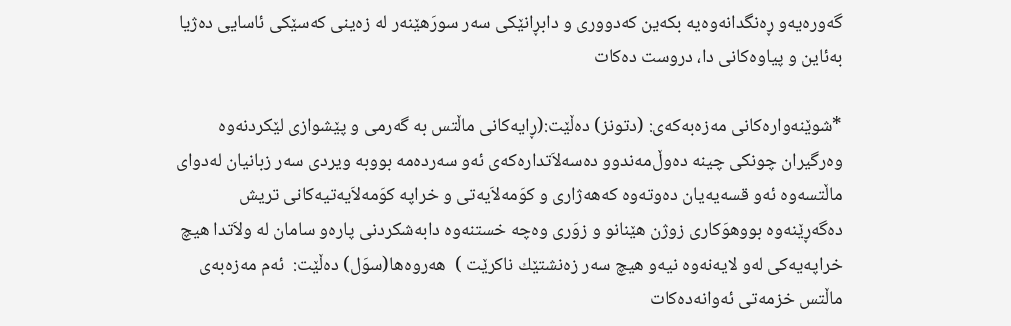گه‌وره‌یه‌و ڕه‌نگدانه‌وه‌یه‌ بكه‌ین كه‌دووری‌ و دابڕانێكی‌ سه‌ر سورَهێنه‌ر له‌ زه‌ینی‌ كه‌سێكی‌ ئاسایی‌ ده‌ژیا به‌ئاین و پیاوه‌كانی‌ دا، دروست ده‌كات

*شوێنه‌واره‌كانی‌ مه‌زه‌به‌كه‌ی‌: (دتونز) ده‌ڵێت:(ڕایه‌كانی‌ ماڵتس به‌ گه‌رمی‌ و پێشوازی‌ لێكردنه‌وه‌ وه‌رگیران چونكی‌ چینه‌ ده‌وڵ‌مه‌ندوو ده‌سه‌لاَتداره‌كه‌ی‌ ئه‌و سه‌رده‌مه‌ بووبه‌ ویردی‌ سه‌ر زبانیان له‌دوای‌ ماڵتسه‌وه‌ ئه‌و قسه‌یه‌یان ده‌وته‌وه‌ كه‌هه‌ژاری‌ و كوَمه‌لاَیه‌تی‌ و خراپه‌ كوَمه‌لاَیه‌تیه‌كانی‌ تریش ده‌گه‌ڕێنه‌وه‌ بووهوَكاری‌ زوژن هێنانو و زوَری‌ وه‌چه‌ خستنه‌وه‌ دابه‌شكردنی‌ پاره‌و سامان له‌ ولاَتدا هیچ خراپه‌یه‌كی‌ له‌و لایه‌نه‌وه‌ نیه‌و هیچ سه‌ر زه‌نشتێك ناكرێت )  هه‌روه‌ها(سوَل) ده‌ڵێت:  ئه‌م مه‌زه‌به‌ی‌ ماڵتس خزمه‌تی‌ ئه‌وانه‌ده‌كات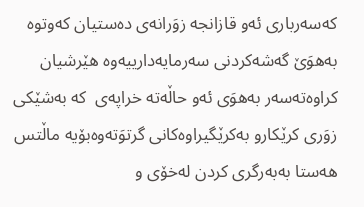كه‌سه‌رباری‌ ئه‌و قازانجه‌ زوَرانه‌ی‌ ده‌ستیان كه‌وتوه‌ به‌هوَێ‌ گه‌شه‌كردنی‌ سه‌رمایه‌دارییه‌وه‌ هێرشیان كراوه‌ته‌سه‌ر به‌هوَی‌ ئه‌و حاڵه‌ته‌ خراپه‌ی‌  كه‌ به‌شێكی‌ زوَری‌ كرێكارو به‌كرێگیراوه‌كانی‌ گرتوَته‌وه‌بۆیه‌ ماڵتس هه‌ستا به‌به‌رگری‌ كردن له‌خۆی‌ و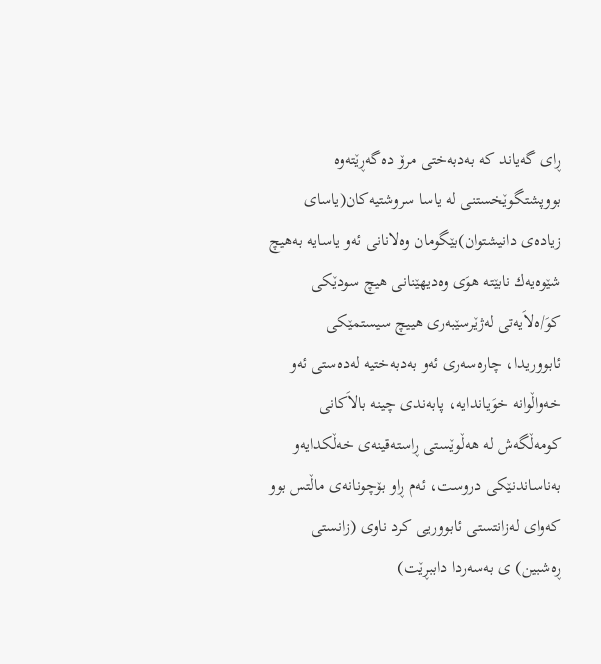ڕای‌ گه‌یاند كه‌ به‌دبه‌ختی‌ مرۆ ده‌گه‌ڕێته‌وه‌ بووپشتگوێخستنی‌ له‌ یاسا سروشتیه‌كان(یاسای‌ زیاده‌ی‌ دانیشتوان)بێگومان وه‌لانانی‌ ئه‌و یاسایه‌ به‌هیچ     شێوه‌یه‌ك نابێته‌ هوَی‌ وه‌دیهێنانی‌ هیچ سودێكی‌ كوَ/ه‌لاَیه‌تی‌ له‌ژێرسێبه‌ری‌ هییچ سیستمێكی‌ ئابووریدا، چاره‌سه‌ری‌ ئه‌و به‌دبه‌ختیه‌ له‌ده‌ستی‌ ئه‌و خه‌واڵوانه‌ خوَیاندایه‌، پابه‌ندی‌ چینه‌ بالاَكانی‌ كومه‌ڵگه‌ش له‌ هه‌ڵوێستی‌ ڕاسته‌قینه‌ی‌ خه‌ڵكدایه‌و به‌ناساندنێكی‌ دروست، ئه‌م ڕاو بۆچونانه‌ی‌ ماڵتس بوو كه‌وای‌ له‌زانتستی‌ ئابووریی كرد ناوی‌ (زانستی‌ ڕه‌شبین) ی‌ به‌سه‌ردا داببڕێت)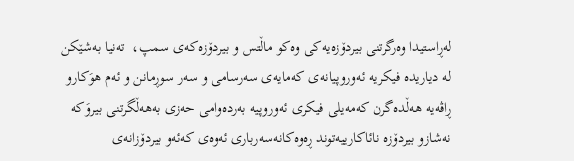له‌ڕاستیدا وه‌رگرتنی‌ بیردۆزه‌یه‌كی‌ وه‌كو ماڵتس و بیردۆزه‌كه‌ی‌ سمپ،  ته‌نیا به‌شێكن له‌ دیاریده‌ فیكریه‌ ئه‌وروپیانه‌ی‌ كه‌مایه‌ی‌ سه‌رسامی‌ و سه‌ر سوڕمانن و ئه‌م هوَكارو ڕاڤه‌یه‌ هه‌ڵده‌گرن كه‌مه‌یلی‌ فیكری‌ ئه‌وروپیه‌ به‌رده‌وامی‌ حه‌زی‌ به‌هه‌ڵگرتنی‌ بیروَكه‌ نه‌شازو بیردۆزه‌ نائاكارییه‌توند ڕه‌وه‌كانه‌سه‌رباری‌ ئه‌وه‌ی‌ كه‌ئه‌و بیردۆزانه‌ی‌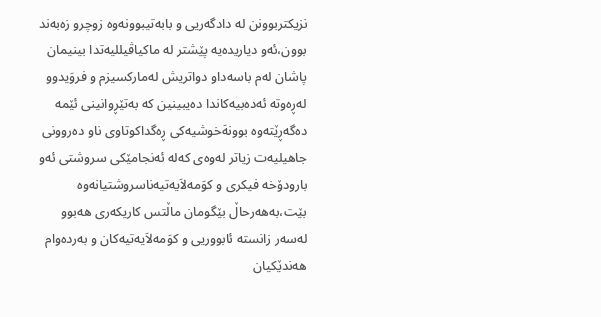نزیكتربوونن له‌ دادگه‌ریی‌ و بابه‌تیبوونه‌وه‌ زوچرو زه‌به‌ند بوون،ئه‌و دیاریده‌یه‌ پێشتر له‌ ماكیاڤیللیه‌تدا بینیمان پاشان له‌م باسه‌داو دواتریش له‌ماركسیزم و فروَیدوو له‌ڕه‌وته‌ ئه‌ده‌بیه‌كاندا ده‌یبینین كه‌ به‌تێڕوانینی‌ ئێمه‌ ده‌گه‌ڕێته‌وه‌ بوونه‌َخوشیه‌كی‌ ڕه‌گداكوتاوی‌ ناو ده‌روونی‌ جاهیلیه‌ت زیاتر له‌وه‌ی‌ كه‌له‌ ئه‌نجامێكی‌ سروشتی‌ ئه‌و بارودۆخه‌ فیكری‌ و كوَمه‌لاَیه‌تیه‌ناسروشتیانه‌وه‌ بێت،به‌هه‌رحاڵ بێگومان ماڵتس كاریكه‌ری‌ هه‌بوو له‌سه‌ر زانسته‌ ئابووریی و كوَمه‌لاَیه‌تیه‌كان و به‌رده‌وام هه‌ندێكیان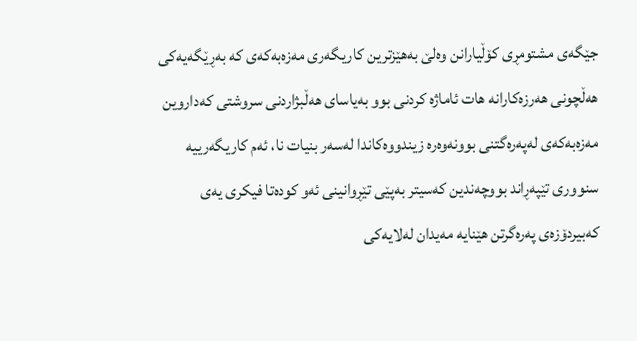جێگه‌ی‌ مشتومڕی‌ كۆڵیارانن وه‌لێ‌ به‌هێزترین كاریگه‌ری‌ مه‌زه‌به‌كه‌ی‌ كه‌ به‌ڕێگه‌یه‌كی‌ هه‌ڵچونی‌ هه‌رزه‌كارانه‌ هات ئاماژه‌ كردنی‌ بوو به‌یاسای‌ هه‌ڵبژاردنی‌ سروشتی‌ كه‌داروین مه‌زه‌به‌كه‌ی‌ له‌په‌ره‌گتنی‌ بوونه‌وه‌ره‌ زیندووه‌كاندا له‌سه‌ر بنیات نا، ئه‌م كاریگه‌رییه‌ سنووری‌ تێپه‌ڕاند بووچه‌ندین كه‌سیتر به‌پێی‌ تێڕوانینی‌ ئه‌و كوده‌تا فیكری‌ یه‌ی‌ كه‌بیردۆزه‌ی‌ په‌ره‌گرتن هێنایه‌ مه‌یدان له‌لایه‌كی‌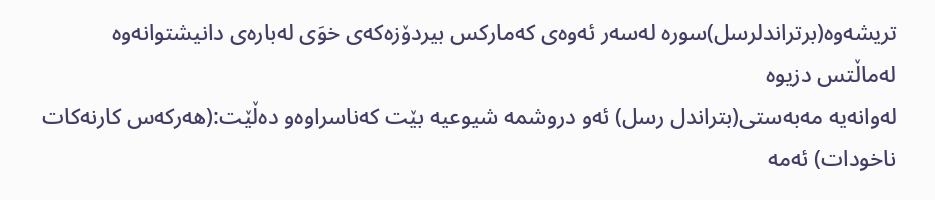تریشه‌وه‌(برتراندلرسل)سوره‌ له‌سه‌ر ئه‌وه‌ی‌ كه‌ماركس بیردۆزه‌كه‌ی‌ خوَی‌ له‌باره‌ی‌ دانیشتوانه‌وه‌ له‌ماڵتس دزیوه‌
له‌وانه‌یه‌ مه‌به‌ستی‌(بتراندل رسل) ئه‌و دروشمه‌ شیوعیه‌ بێت كه‌ناسراوه‌و ده‌ڵێت:(هه‌ركه‌س كارنه‌كات ناخودات) ئه‌مه‌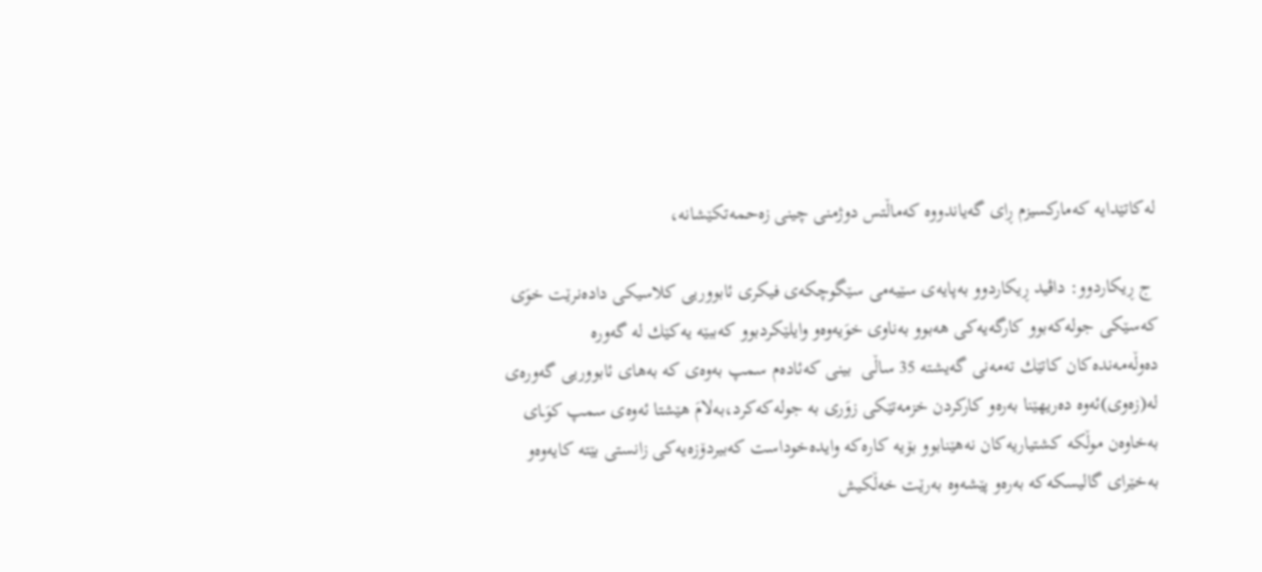له‌كاتێدایه‌ كه‌ماركسیزم ڕای‌ گه‌یاندووه‌ كه‌ماڵتس دوژمنی‌ چینی‌ زه‌حمه‌تكێشانه‌،

 ج ڕیكاردوو: داڤید ڕیكاردوو به‌پایه‌ی‌ سێیه‌می‌ سێگوچكه‌ی‌ فیكری‌ ئابووریی كلاسیكی‌ داده‌نرێت خوَی‌ كه‌سێكی‌ جوله‌كه‌بوو كارگه‌یه‌كی‌ هه‌بوو به‌ناوی‌ خوَیه‌وه‌و وایلێكردبوو كه‌ببێه‌ یه‌كێك له‌ گه‌وره‌ ده‌وڵه‌مه‌نده‌كان كاتێك ته‌مه‌نی‌ گه‌یشته‌ 35 ساڵی‌  بینی‌ كه‌ئاده‌م سمپ به‌وه‌ی‌ كه‌ به‌های‌ ئابووریی گه‌وره‌ی‌ له‌(زه‌وی‌)ئه‌وه‌ ده‌ریهێنا به‌ره‌و كاركردن خزمه‌تێكی‌ زوَری‌ به‌ جوله‌كه‌كرد،به‌لامَ هێشتا ئه‌وه‌ی‌ سمپ كوَـای‌ به‌خاوه‌ن موڵكه‌ كشتیاریه‌كان نه‌هێنابوو بۆیه‌ كاره‌كه‌ وایده‌خوداست كه‌بیردۆزه‌یه‌كی‌ زانستی‌ بێته‌ كایه‌وه‌و به‌خێرای‌ گالیسكه‌كه‌ به‌ره‌و پێشه‌وه‌ به‌رێت خه‌ڵكیش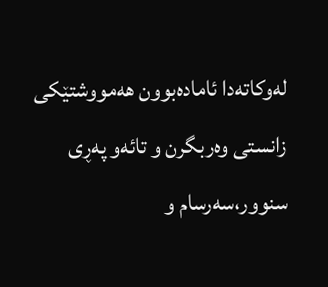له‌وكاته‌دا ئاماده‌بوون هه‌مووشتێكی‌ زانستی‌ وه‌ربگرن و تائه‌و په‌ڕی‌ سنوور،سه‌رسام و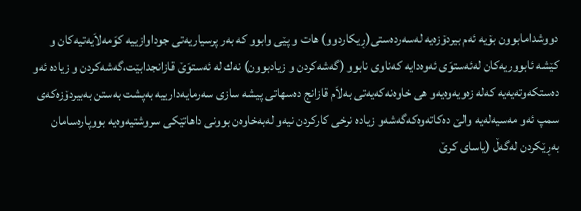دووشدامابوون بۆیه‌ ئه‌م بیردۆزه‌یه‌ له‌سه‌رده‌ستی‌(ڕیكاردوو) هات و پێی‌ وابوو كه‌ به‌ر پرسیاریه‌تی‌ جوداوازییه‌ كوَمه‌لاَیه‌تیه‌كان و كێشه‌ ئابووریه‌كان له‌ئه‌ستوَی‌ ئه‌وه‌دایه‌ كه‌ناوی‌ نابوو (گه‌شه‌كردن و زیادبوون) نه‌ك له‌ ئه‌ستوَێ‌ قازانجدابێت،گه‌شه‌كردن و زیاده‌ ئه‌و ده‌ستكه‌وته‌یه‌یه‌ كه‌له‌ زه‌ویه‌وه‌یه‌و هی‌ خاوه‌نه‌كه‌یه‌تی‌ به‌لاَم قازانج ده‌سهاتی‌ پیشه‌ سازی‌ سه‌رمایه‌دارییه‌ به‌پشت به‌ستن به‌بیردۆزه‌كه‌ی‌ سمپ ئه‌و مه‌سیه‌له‌یه‌ والێ‌ ده‌كاته‌وه‌كه‌گه‌شه‌و زیاده‌ نرخی‌ كاركردن نیه‌و له‌به‌خاوه‌ن بوونی‌ داهاتێكی‌ سروشتیه‌وه‌یه‌ بووپاره‌سامان  به‌ڕێكردن له‌گه‌ڵ (یاسای‌ كرێ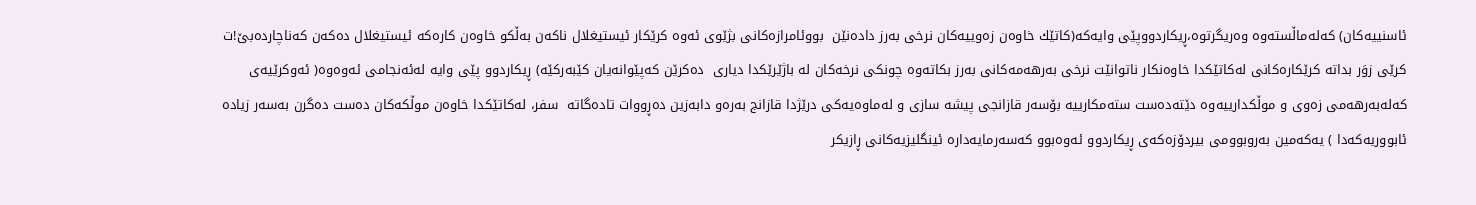ئاسنییه‌كان) كه‌له‌ماڵسته‌وه‌ وه‌ریگرتوه‌،ڕیكاردووپێی‌ وایه‌كه‌(كاتێك خاوه‌ن زه‌وییه‌كان نرخی‌ به‌رز داده‌نێن  بووئامرازه‌كانی‌ بژێوی‌ ئه‌وه‌ كرێكار ئیستیغلال ناكه‌ن به‌ڵكو خاوه‌ن كاره‌كه‌ ئیستیغلال ده‌كه‌ن كه‌ناچارده‌بێ!ت كرێی‌ زوَر بداته‌ كرێكاره‌كانی‌ له‌كاتێكدا خاوه‌نكار ناتوانێت نرخی‌ به‌رهه‌مه‌كانی‌ به‌رز بكاته‌وه‌ چونكی‌ نرخه‌كان له‌ باژێرێكدا دیاری‌  ده‌كرێن كه‌پێوانه‌یان كێبه‌ركێه‌) ڕیكاردوو پێی‌ وایه‌ له‌ئه‌نجامی‌ ئه‌وه‌وه‌( ئه‌وكرێیه‌ی‌ كه‌له‌به‌رهه‌می‌ زه‌وی‌ و موڵكدارییه‌وه‌ دێته‌ده‌ست سته‌مكارییه‌ بۆسه‌ر قازانجی‌ پیشه‌ سازی‌ و له‌ماوه‌یه‌كی‌ درێژدا قازانج به‌ره‌و دابه‌زین ده‌ڕووات تاده‌گاته‌  سفر، له‌كاتێكدا خاوه‌ن موڵكه‌كان ده‌ست ده‌گرن به‌سه‌ر زیاده‌ ئابووریه‌كه‌دا ) یه‌كه‌مین به‌روبوومی‌ بیردۆزه‌كه‌ی‌ ڕیكاردوو ئه‌وه‌بوو كه‌سه‌رمایه‌داره‌ ئینگلیزیه‌كانی‌ ڕازیكر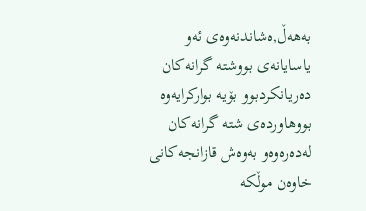به‌هه‌ڵ,ه‌شاندنه‌وه‌ی‌ ئه‌و یاسایانه‌ی‌ بووشته‌ گرانه‌كان ده‌ریانكردبوو بۆیه‌ بواركرایه‌وه‌ بووهاورده‌ی‌ شته‌ گرانه‌كان له‌ده‌ره‌وه‌و به‌وه‌ش قازانجه‌كانی‌ خاوه‌ن موڵكه‌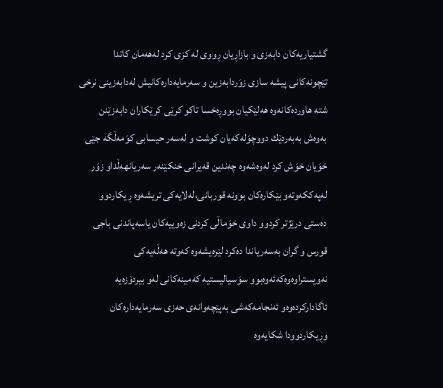گشتیاریه‌كان دابه‌زی‌ و بازاڕیان ڕووی‌ له‌ كزی‌ كرد له‌هه‌مان كاتدا تێچونه‌كانی‌ پیشه‌ سازی‌ زوَردابه‌زین و سه‌رمایه‌داره‌كانیش له‌دابه‌زینی‌ نرخی‌ شته‌ هاورده‌كانه‌وه‌ هه‌لێكیان بووڕه‌خسا تاكو كرێی‌ كرێكاران دابه‌زێنن به‌وه‌ش به‌به‌ردێك دووچوَله‌كه‌یان كوشت و له‌سه‌ر حیسابی‌ كوَمه‌ڵگه‌ جێی‌ خوَیان خوَش كرد له‌وه‌شه‌وه‌ چه‌ندین قه‌یرانی‌ خنكێنه‌ر سه‌ریانهه‌ڵداو زوَر له‌په‌ككه‌وته‌و بێكاره‌كان بوونه‌ قوربانی‌،له‌لایه‌كی‌ تریشه‌وه‌ ڕیكاردوو ده‌ستی‌ درێژتر كردوو داوی‌ خوَماڵی‌ كردنی‌ زه‌وییه‌كان یاسه‌پاندنی‌ باجی‌ قورس و گران به‌سه‌ریاندا ده‌كرد لێره‌یشه‌وه‌ كه‌وته‌ هه‌ڵه‌یه‌كی‌ نه‌ویستراوه‌وه‌كه‌ئه‌وه‌بوو سوَسیالیستیه‌ كه‌مینه‌كانی‌ له‌و بیردۆزه‌یه‌ ئاگاداركرده‌وه‌و ئه‌نجامه‌كه‌شی‌ به‌پێچه‌وانه‌ی‌ حه‌زی‌ سه‌رمایه‌داره‌كان وڕیكاردوودا شكایه‌وه‌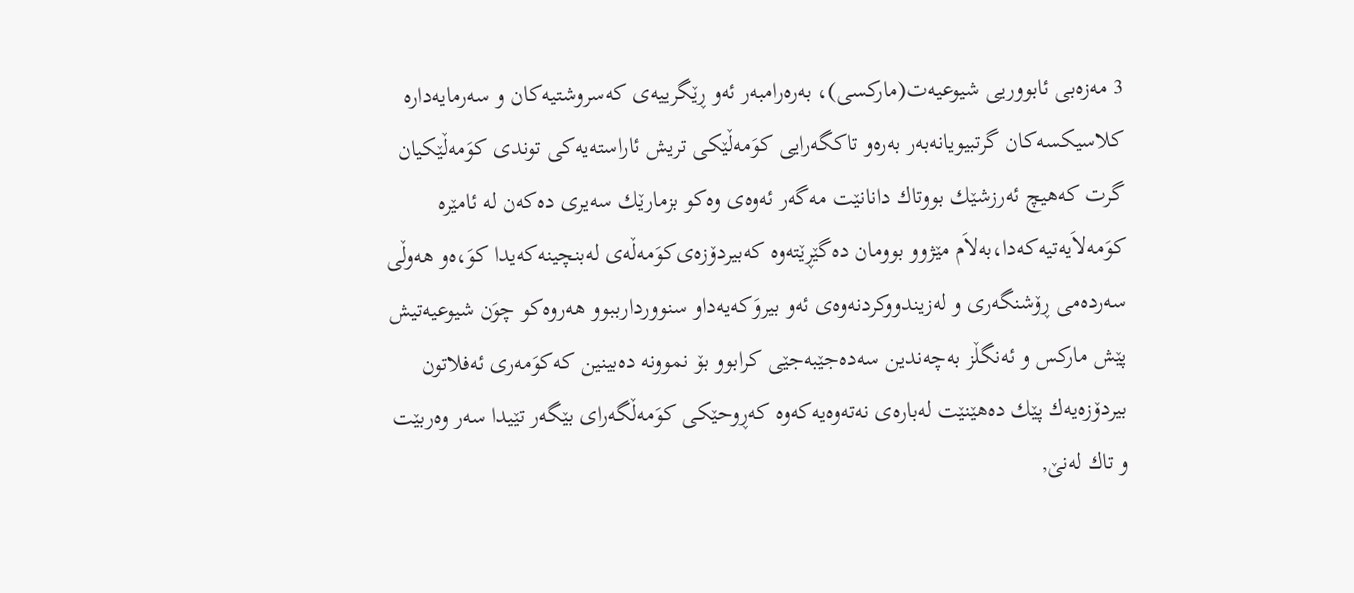3 مه‌زه‌بی‌ ئابووریی شیوعیه‌ت(ماركسی‌)، به‌ره‌رامبه‌ر ئه‌و ڕێگرییه‌ی‌ كه‌سروشتیه‌كان و سه‌رمایه‌داره‌ كلاسیكسه‌كان گرتبیویانه‌به‌ر به‌ره‌و تاكگه‌رایی‌ كوَمه‌ڵێكی‌ تریش ئاراسته‌یه‌كی‌ توندی‌ كوَمه‌ڵێكیان گرت كه‌هیچ ئه‌رزشێك بووتاك دانانێت مه‌گه‌ر ئه‌وه‌ی‌ وه‌كو بزمارێك سه‌یری‌ ده‌كه‌ن له‌ ئامێره‌ كوَمه‌لاَیه‌تیه‌كه‌دا،به‌لاَم مێژوو بوومان ده‌گێڕێته‌وه‌ كه‌بیردۆزه‌ی‌كوَمه‌ڵه‌ی‌ له‌بنچینه‌كه‌یدا كوَ،ه‌و هه‌وڵی‌ سه‌رده‌می‌ ڕۆشنگه‌ری و له‌زیندووكردنه‌وه‌ی‌ ئه‌و بیروَكه‌یه‌داو سنووردارببوو هه‌روه‌كو چوَن شیوعیه‌تیش پێش ماركس و ئه‌نگڵز به‌چه‌ندین سه‌ده‌جێبه‌جێی‌ كرابوو بۆ نموونه‌ ده‌بینین كه‌كوَمه‌ری‌ ئه‌فلاتون بیردۆزه‌یه‌ك پێك ده‌هێنێت له‌باره‌ی‌ نه‌ته‌وه‌یه‌كه‌وه‌ كه‌ڕوحێكی‌ كوَمه‌ڵگه‌رای‌ بێگه‌ر تێیدا سه‌ر وه‌ربێت و تاك له‌نێ,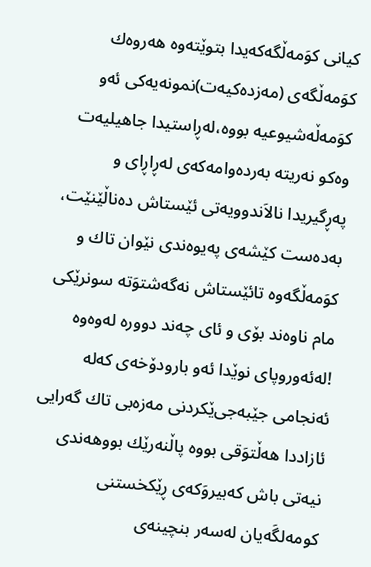كیانی‌ كوَمه‌ڵگه‌كه‌یدا بتوێته‌وه‌ هه‌روه‌ك كوَمه‌ڵگه‌ی‌ (مه‌زده‌كیه‌ت)نمونه‌یه‌كی‌ ئه‌و كوَمه‌ڵه‌شیوعیه‌ بووه‌،له‌ڕاستیدا جاهیلیه‌ت وه‌كو نه‌ریته‌ به‌رده‌وامه‌كه‌ی‌ له‌ڕاڕای‌ و په‌ڕگیریدا نالاَندوویه‌تی‌ ئێستاش ده‌ناڵێنێت، به‌ده‌ست كێشه‌ی‌ په‌یوه‌ندی‌ نێوان تاك و كوَمه‌ڵگه‌وه‌ تائێستاش نه‌گه‌شتوَته‌ سونرێكی‌ مام ناوه‌ند بۆی‌ و ئای‌ چه‌ند دووره‌ له‌وه‌وه‌ !له‌ئه‌وروپای‌ نوێدا ئه‌و بارودۆخه‌ی‌ كه‌له‌ ئه‌نجامی‌ جێبه‌جی‌ێكردنی‌ مه‌زه‌بی‌ تاك گه‌رایی‌ ئازاددا هه‌ڵتوَقی‌ بووه‌ پاڵنه‌رێك بووهه‌ندی‌ نیه‌تی‌ باش كه‌بیروَكه‌ی‌ ڕێكخستنی‌ كومه‌لگَه‌یان له‌سه‌ر بنچینه‌ی‌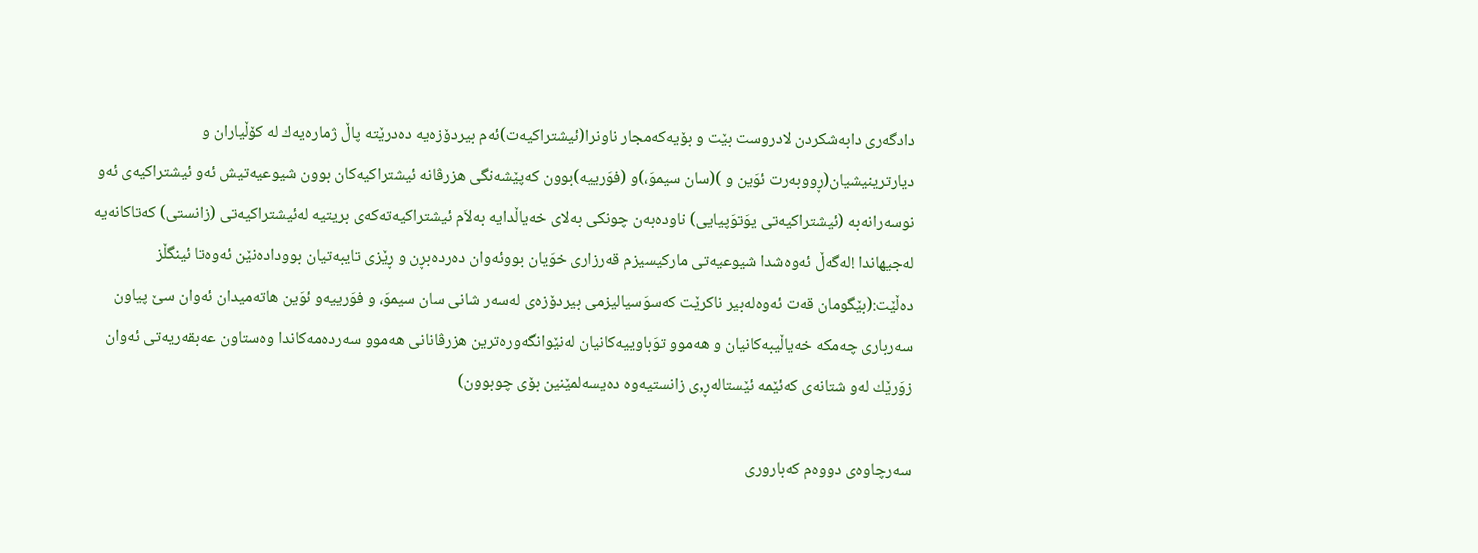دادگه‌ری‌ دابه‌شكردن لادروست بێت و بۆیه‌كه‌مجار ناونرا(ئیشتراكیه‌ت)ئه‌م بیردۆزه‌یه‌ ده‌درێته‌ پاڵ ژماره‌یه‌ك له‌ كۆڵیاران و دیارترینیشیان(ڕووبه‌رت ئوَین و )(سان سیموَ،)و (فوَرییه‌)بوون كه‌پێشه‌نگی‌ هزرڤانه‌ ئیشتراكیه‌كان بوون شیوعیه‌تیش ئه‌و ئیشتراكیه‌ی‌ ئه‌و نوسه‌رانه‌به‌ (ئیشتراكیه‌تی‌ یوَتوَپیایی‌) ناوده‌به‌ن چونكی‌ به‌لای‌ خه‌یاڵدایه‌ به‌لاَم ئیشتراكیه‌ته‌كه‌ی‌ بریتیه‌ له‌ئیشتراكیه‌تی‌ (زانستی‌) كه‌تاكانه‌یه‌ له‌جیهاندا !له‌گه‌ڵ ئه‌وه‌شدا شیوعیه‌تی‌ ماركیسیزم قه‌رزاری‌ خوَیان بووئه‌وان ده‌رده‌بڕن و ڕێزی‌ تایبه‌تیان بووداده‌نێن ئه‌وه‌تا ئینگڵز ده‌ڵێت:(بێگومان قه‌ت ئه‌وه‌له‌بیر ناكرێت كه‌سوَسیالیزمی‌ بیردۆزه‌ی‌ له‌سه‌ر شانی‌ سان سیموَ، و فوَرییه‌و ئوَین هاته‌میدان ئه‌وان سێ پیاون سه‌رباری‌ چه‌مكه‌ خه‌یاڵیبه‌كانیان و هه‌موو توَباوییه‌كانیان له‌نێوانگه‌وره‌ترین هزرڤانانی‌ هه‌موو سه‌رده‌مه‌كاندا وه‌ستاون عه‌بقه‌ریه‌تی‌ ئه‌وان زوَرێك له‌و شتانه‌ی‌ كه‌ئێمه‌ ئێستاله‌ڕ,ی‌ زانستیه‌وه‌ ده‌یسه‌لمێنین بۆی‌ چوبوون)

سه‌رچاوه‌ی‌ دووه‌م كه‌باروری‌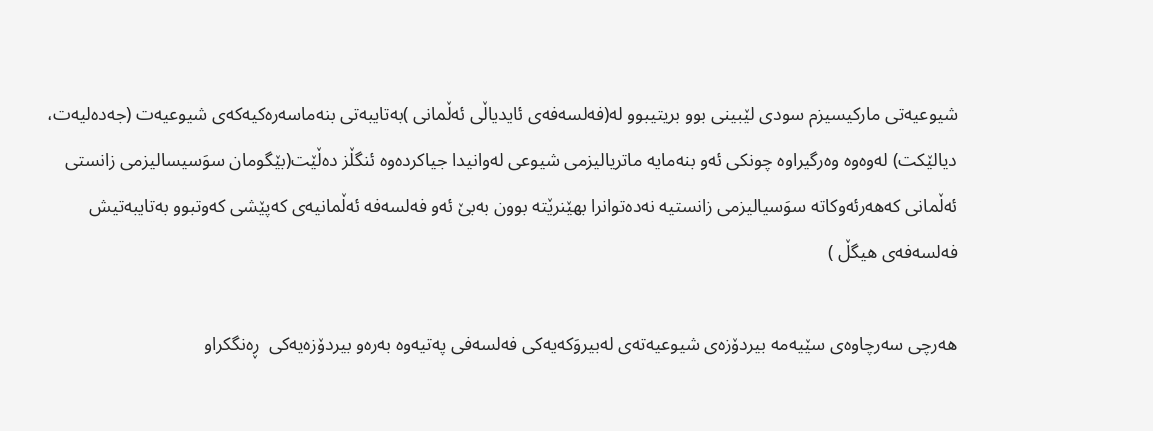شیوعیه‌تی‌ ماركیسیزم سودی‌ لێبینی‌ بوو بریتیبوو له‌(فه‌لسه‌فه‌ی‌ ئایدیاڵی‌ ئه‌ڵمانی‌ )به‌تایبه‌تی‌ بنه‌ماسه‌ره‌كیه‌كه‌ی‌ شیوعیه‌ت (جه‌ده‌لیه‌ت، دیالێكت) له‌وه‌وه‌ وه‌رگیراوه‌ چونكی‌ ئه‌و بنه‌مایه‌ ماتریالیزمی‌ شیوعی‌ له‌وانیدا جیاكرده‌وه‌ ئنگڵز ده‌ڵێت(بێگومان سوَسیسالیزمی‌ زانستی‌ ئه‌ڵمانی‌ كه‌هه‌رئه‌وكاته‌ سوَسیالیزمی‌ زانستیه‌ نه‌ده‌توانرا بهێنرێته‌ بوون به‌بێ‌ ئه‌و فه‌لسه‌فه‌ ئه‌ڵمانیه‌ی‌ كه‌پێشی‌ كه‌وتبوو به‌تایبه‌تیش فه‌لسه‌فه‌ی‌ هیگڵ )

هه‌رچی‌ سه‌رچاوه‌ی‌ سێیه‌مه‌ بیردۆزه‌ی‌ شیوعیه‌ته‌ی‌ له‌بیروَكه‌یه‌كی‌ فه‌لسه‌فی‌ په‌تیه‌وه‌ به‌ره‌و بیردۆزه‌یه‌كی‌  ڕه‌نگكراو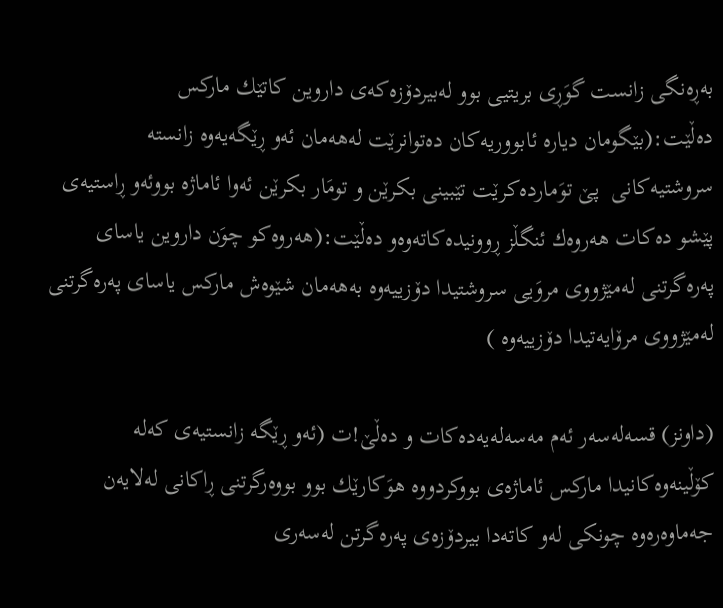به‌ڕه‌نگی‌ زانست گوَڕی‌ بریتیی‌ بوو له‌بیردۆزه‌كه‌ی‌ داروین كاتێك ماركس ده‌ڵێت:(بێگومان دیاره‌ ئابووریه‌كان ده‌توانرێت له‌هه‌مان ئه‌و ڕێگه‌یه‌وه‌ زانسته‌ سروشتیه‌كانی‌  پێ توَمارده‌كرێت تێبینی‌ بكرێن و تومَار بكرێن ئه‌وا ئاماژه‌ بووئه‌و ڕاستیه‌ی‌ پێشو ده‌كات هه‌روه‌ك ئنگڵز ڕوونیده‌كاته‌وه‌و ده‌ڵێت:(هه‌روه‌كو چوَن داروین یاسای‌ په‌ره‌گرتنی‌ له‌مێژووی‌ مروَیی‌ سروشتیدا دۆزییه‌وه‌ به‌هه‌مان شێوه‌ش ماركس یاسای‌ په‌ره‌گرتنی‌ له‌مێژووی‌ مرۆایه‌تیدا دۆزییه‌وه‌ )

(داونز) قسه‌له‌سه‌ر ئه‌م مه‌سه‌له‌یه‌ده‌كات و ده‌ڵێ!ت (ئه‌و ڕێگه‌ زانستیه‌ی‌ كه‌له‌ كۆڵینه‌وه‌كانیدا ماركس ئاماژه‌ی‌ بووكردووه‌ هوَكارێك بوو بووه‌رگرتنی‌ ڕاكانی‌ له‌لایه‌ن جه‌ماوه‌ره‌وه‌ چونكی‌ له‌و كاته‌دا بیردۆزه‌ی‌ په‌ره‌گرتن له‌سه‌ری‌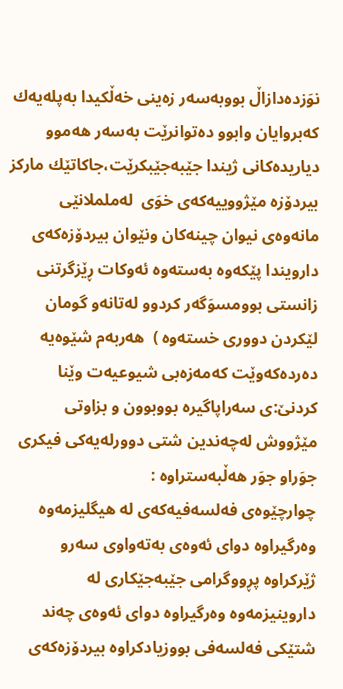نوَزده‌دازاڵ بووبه‌سه‌ر زه‌ینی‌ خه‌ڵكیدا به‌پله‌یه‌ك كه‌بروایان وابوو ده‌توانرێت به‌سه‌ر هه‌موو دیاریده‌كانی‌ ژیندا جێبه‌جێبكرێت،جاكاتێك ماركز بیردۆزه‌ مێژووییه‌كه‌ی‌ خوَی‌  له‌ململانێی‌ مانه‌وه‌ی‌ نیوان چینه‌كان ونێوان بیردۆزه‌كه‌ی‌ دارویندا پێكه‌وه‌ به‌سته‌وه‌ ئه‌وكات ڕێزگرتنی‌ زانستی‌ بوومسوَگه‌ر كردوو له‌تانه‌و گومان لێكردن دووری‌ خسته‌وه‌ )  هه‌ربه‌م شێوه‌یه‌ ده‌رده‌كه‌وێت كه‌مه‌زه‌بی‌ شیوعیه‌ت وێنا كردنێ:ی‌ سه‌راپاگیره‌ بووبوون و بزاوتی‌ مێژووش له‌چه‌ندین شتی‌ دوورله‌یه‌كی‌ فیكری‌ جوَراو جوَر هه‌ڵبه‌ستراوه‌ :
چوارچێوه‌ی‌ فه‌لسه‌فیه‌كه‌ی‌ له‌ هیگلیزمه‌وه‌ وه‌رگیراوه‌ دوای‌ ئه‌وه‌ی‌ به‌ته‌واوی‌ سه‌رو ژێركراوه‌ پڕووگرامی‌ جێبه‌جێكاری‌ له‌ داروینیزمه‌وه‌ وه‌رگیراوه‌ دوای‌ ئه‌وه‌ی‌ چه‌ند شتێكی‌ فه‌لسه‌فی‌ بووزیادكراوه‌ بیردۆزه‌كه‌ی‌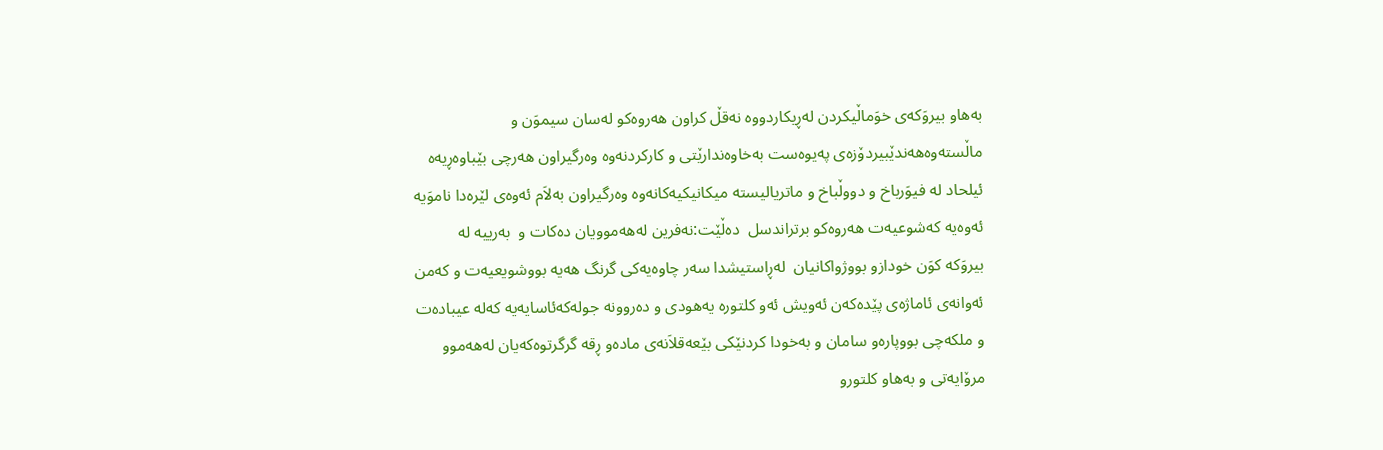به‌هاو بیروَكه‌ی‌ خوَماڵیكردن له‌ڕیكاردووه‌ نه‌قڵ كراون هه‌روه‌كو له‌سان سیموَن و ماڵسته‌وه‌هه‌ندێبیردۆزه‌ی‌ په‌یوه‌ست به‌خاوه‌ندارێتی‌ و كاركردنه‌وه‌ وه‌رگیراون هه‌رچی‌ بێباوه‌ڕیه‌ه‌ ئیلحاد له‌ فیوَرباخ و دووڵباخ و ماتریالیسته‌ میكانیكیه‌كانه‌وه‌ وه‌رگیراون به‌لاَم ئه‌وه‌ی‌ لێره‌دا ناموَیه‌ ئه‌وه‌یه‌ كه‌شوعیه‌ت هه‌روه‌كو برتراندسل  ده‌ڵێت:نه‌فرین له‌هه‌موویان ده‌كات و  به‌رییه‌ له‌  بیروَكه‌ كوَن خودازو بووژواكانیان  له‌ڕاستیشدا سه‌ر چاوه‌یه‌كی‌ گرنگ هه‌یه‌ بووشویعیه‌ت و كه‌من ئه‌وانه‌ی‌ ئاماژه‌ی‌ پێده‌كه‌ن ئه‌ویش ئه‌و كلتوره‌ یه‌هودی‌ و ده‌روونه‌ جوله‌كه‌ئاسایه‌یه‌ كه‌له‌ عیباده‌ت و ملكه‌چی‌ بووپاره‌و سامان و به‌خودا كردنێكی‌ بێعه‌قلاَنه‌ی‌ ماده‌و ڕقه‌ گرگرتوه‌كه‌یان له‌هه‌موو مرۆایه‌تی‌ و به‌هاو كلتورو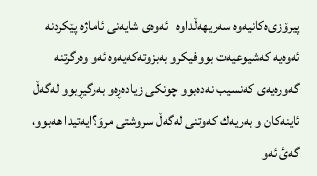پیرۆزی‌ه‌كانیه‌وه‌ سه‌ریهه‌ڵداوه‌   ئه‌وه‌ی‌ شایه‌نی‌ ئاماژه‌ پێكردنه‌ ئه‌وه‌یه‌ كه‌شیوعیه‌ت بووفیكرو به‌بزوته‌كه‌یه‌وه‌ ئه‌و وه‌رگرتنه‌ گه‌وره‌یه‌ی‌ كه‌نسیب نه‌ده‌بوو چونكی‌ زیاده‌ڕه‌و به‌رگیڕبوو له‌گه‌ڵ ئاینه‌كان و به‌ریه‌ك كه‌وتنی‌ له‌گه‌ڵ سروشتی‌ مروَ؟ایه‌تیدا هه‌بوو، گه‌ئ ئه‌و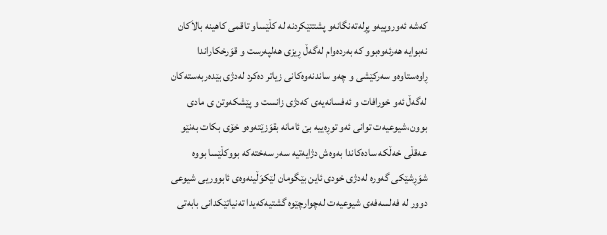كه‌شه‌ ئه‌وروپیه‌و پڕله‌ته‌نگانه‌و پشتتێكردنه‌ له‌ كڵێساو تاقمی‌ كاهینه‌ بالاَكان نه‌بوایه‌ هه‌رئه‌وه‌بوو كه‌ به‌رده‌وام له‌گه‌ڵ ڕیزی‌ هه‌لپه‌رست و قوَرخكاراندا ڕاوه‌ستاوه‌و سه‌ركێشی‌ و چه‌و ساندنه‌وه‌كانی‌ زیاتر ده‌كرد له‌دژی‌ بێده‌ربه‌سته‌كان له‌گه‌ڵ ئه‌و خورافات و ئه‌فسانه‌یه‌ی‌ كه‌دژی‌ زانست و پێشكه‌وتن ی‌ مادی‌ بوون،شیوعیه‌ت توانی‌ ئه‌و توڕه‌ییه‌ بێ ئامانه‌ بقوَزێته‌وه‌و خۆی‌ بكات به‌نێو عه‌قڵی‌ خه‌ڵكه‌ ساده‌كاندا به‌وه‌ش دژایه‌تیه‌ سه‌ر سه‌خته‌كه‌ بووكڵێسا بووه‌ شوَڕشێكی‌ گه‌وره‌ له‌دژی‌ خودی‌ ئاین بێگومان لێكوَڵینه‌وه‌ی‌ ئابووریی شیوعی‌ دوور له‌ فه‌لسه‌فه‌ی‌ شیوعیه‌ت له‌چوارچێوه‌ گشتیه‌كه‌یدا ته‌نیاتێكدانی‌ بابه‌تی‌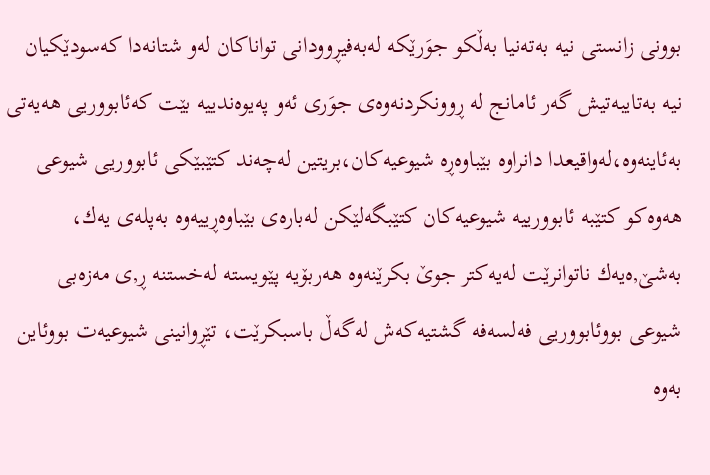بوونی‌ زانستی‌ نیه‌ به‌ته‌نیا به‌ڵكو جوَرێكه‌ له‌به‌فیڕوودانی‌ تواناكان له‌و شتانه‌دا كه‌سودێكیان نیه‌ به‌تایبه‌تیش گه‌ر ئامانج له‌ ڕوونكردنه‌وه‌ی‌ جوَری‌ ئه‌و په‌یوه‌ندییه‌ بێت كه‌ئابووریی هه‌یه‌تی‌ به‌ئاینه‌وه‌،له‌واقیعدا دانراوه‌ بێباوه‌ڕه‌ شیوعیه‌كان،بریتین له‌چه‌ند كتێبێكی‌ ئابووریی شیوعی‌ هه‌وه‌كو كتێبه‌ ئابوورییه‌ شیوعیه‌كان كتێبگه‌لێكن له‌باره‌ی‌ بێباوه‌ڕییه‌وه‌ به‌پله‌ی‌ یه‌ك، به‌شێ,ه‌یه‌ك ناتوانرێت له‌یه‌كتر جوێ‌ بكرێنه‌وه‌ هه‌ربۆیه‌ پێویسته‌ له‌خستنه‌ ڕ,ی‌ مه‌زه‌بی‌ شیوعی‌ بووئابووریی فه‌لسه‌فه‌ گشتیه‌كه‌ش له‌گه‌ڵ باسبكرێت، تێڕوانینی‌ شیوعیه‌ت بووئاین به‌وه‌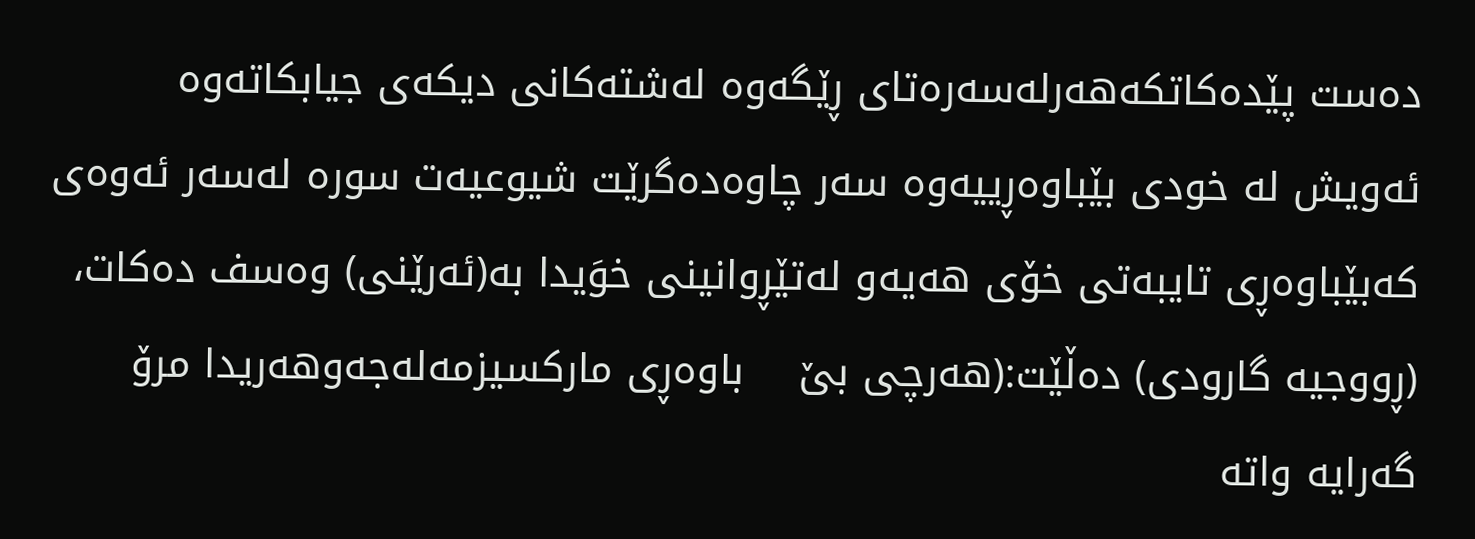ده‌ست پێده‌كاتكه‌هه‌رله‌سه‌ره‌تای‌ ڕێگه‌وه‌ له‌شته‌كانی‌ دیكه‌ی‌ جیابكاته‌وه‌ ئه‌ویش له‌ خودی‌ بێباوه‌ڕییه‌وه‌ سه‌ر چاوه‌ده‌گرێت شیوعیه‌ت سوره‌ له‌سه‌ر ئه‌وه‌ی‌ كه‌بێباوه‌ڕی‌ تایبه‌تی‌ خۆی‌ هه‌یه‌و له‌تێڕوانینی‌ خوَیدا به‌(ئه‌رێنی‌) وه‌سف ده‌كات، (ڕووجیه‌ گارودی‌) ده‌ڵێت:(هه‌رچی‌ بێ    باوه‌ڕی‌ ماركسیزمه‌له‌جه‌وهه‌ریدا مرۆ گه‌رایه‌ واته‌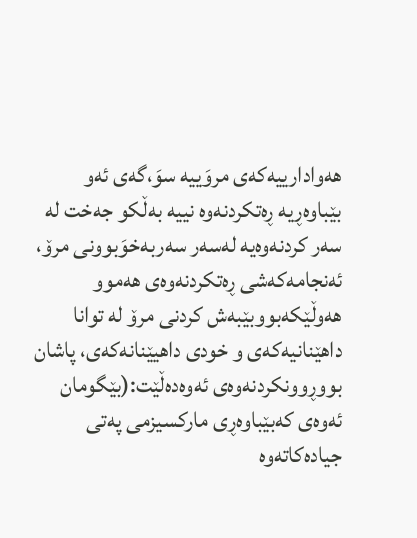هه‌وادارییه‌كه‌ی‌ مروَییه‌ سوَ،گه‌ی‌ ئه‌و بێباوه‌ڕیه‌ ڕه‌تكردنه‌وه‌ نییه‌ به‌ڵكو جه‌خت له‌ سه‌ر كردنه‌وه‌یه‌ له‌سه‌ر سه‌ربه‌خوَبوونی‌ مرۆ، ئه‌نجامه‌كه‌شی‌ ڕه‌تكردنه‌وه‌ی‌ هه‌موو هه‌وڵێكه‌بووبێبه‌ش كردنی‌ مرۆ له‌ توانا داهێنانیه‌كه‌ی‌ و خودی‌ داهیێنانه‌كه‌ی‌، پاشان بووڕوونكردنه‌وه‌ی‌ ئه‌وه‌ده‌ڵێت:(بێگومان ئه‌وه‌ی‌ كه‌بێباوه‌ڕی‌ ماركسیزمی‌ په‌تی‌ جیاده‌كاته‌وه‌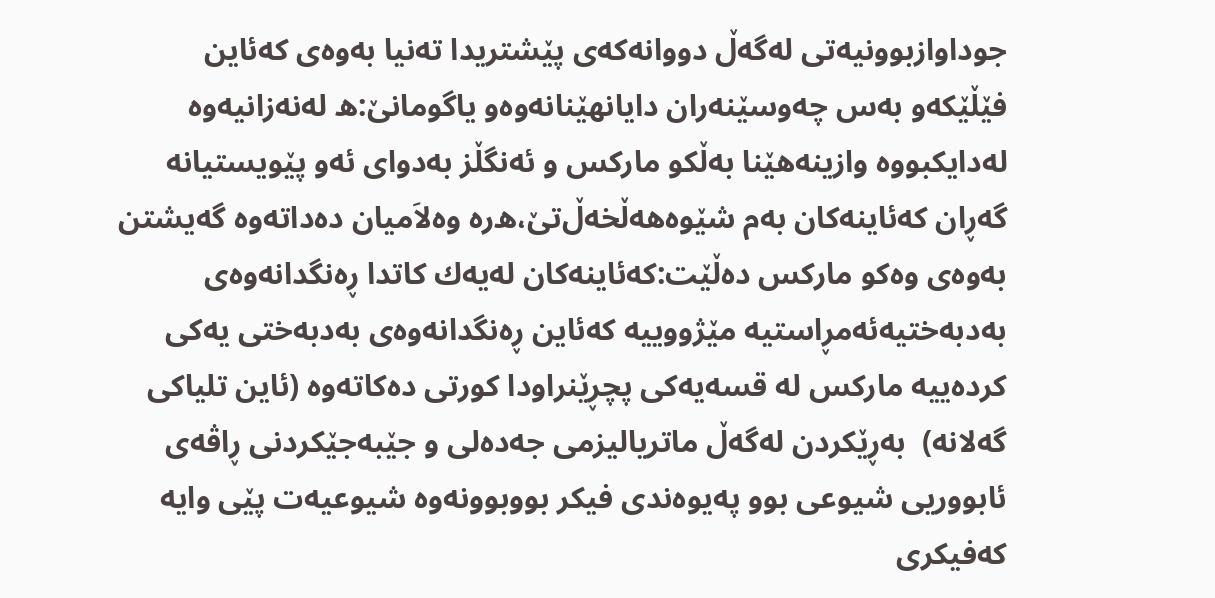جوداوازبوونیه‌تی‌ له‌گه‌ڵ دووانه‌كه‌ی‌ پێشتریدا ته‌نیا به‌وه‌ی‌ كه‌ئاین فێڵێكه‌و به‌س چه‌وسێنه‌ران دایانهێنانه‌وه‌و یاگومانێ:ه‌ له‌نه‌زانیه‌وه‌ له‌دایكبووه‌ وازینه‌هێنا به‌ڵكو ماركس و ئه‌نگڵز به‌دوای‌ ئه‌و پێویستیانه‌ گه‌ڕان كه‌ئاینه‌كان به‌م شێوه‌هه‌ڵخه‌ڵ‌تێ،ه‌ره‌ وه‌لاَمیان ده‌داته‌وه‌ گه‌یشتن به‌وه‌ی‌ وه‌كو ماركس ده‌ڵێت:كه‌ئاینه‌كان له‌یه‌ك كاتدا ڕه‌نگدانه‌وه‌ی‌ به‌دبه‌ختیه‌ئه‌مڕاستیه‌ مێژووییه‌ كه‌ئاین ڕه‌نگدانه‌وه‌ی‌ به‌دبه‌ختی‌ یه‌كی‌ كرده‌ییه‌ ماركس له‌ قسه‌یه‌كی‌ پچڕێنراودا كورتی‌ ده‌كاته‌وه‌ (ئاین تلیاكی‌ گه‌لانه‌)  به‌ڕێكردن له‌گه‌ڵ ماتریالیزمی‌ جه‌ده‌لی‌ و جێبه‌جێكردنی‌ ڕاڤه‌ی‌ ئابووریی شیوعی‌ بوو په‌یوه‌ندی‌ فیكر بووبوونه‌وه‌ شیوعیه‌ت پێی‌ وایه‌ كه‌فیكری‌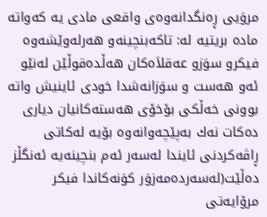مروَیی‌ ڕه‌نگدانه‌وه‌ی‌ واقعی‌ مادی‌ یه‌ كه‌واته‌ ماده‌ بریتیه‌ له‌: تاكه‌بنچینه‌و هه‌رله‌وێشه‌وه‌ فیكرو سوَزو عه‌قلاَه‌كان هه‌ڵده‌قوڵێن له‌نێو ئه‌و هه‌ست و سوَزانه‌شدا خودی‌ ئاینیش واته‌ بوونی‌ خه‌ڵكی‌ بۆخۆی‌ هه‌سته‌كانیان دیاری‌ ده‌كات نه‌ك به‌پێچه‌وانه‌وه‌ بۆیه‌ له‌كاتی‌ ڕاڤه‌كردنی‌ ئایندا له‌سه‌ر ئه‌م بنچینه‌یه‌ ئه‌نگڵز ده‌ڵێت(له‌سه‌رده‌مه‌زوَر كوَنه‌كاندا فیكر مرۆایه‌تی‌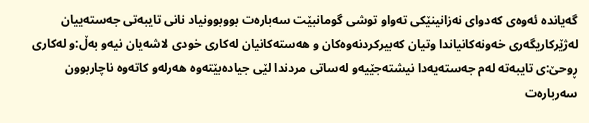گه‌یانده‌ ئه‌وه‌ی‌ كه‌دوای‌ نه‌زانینێكی‌ ته‌واو توشی‌ گومانبێت سه‌باره‌ت بووبوونیاد نانی‌ تایبه‌تی‌ جه‌سته‌ییان له‌ژێركاریگه‌ری‌ خه‌ونه‌كانیاندا وتیان كه‌بیركردنه‌وه‌كان و هه‌سته‌كانیان له‌كاری‌ خودی‌ لاشه‌یان نیه‌و به‌ڵ:و له‌كاری‌ ڕوحێ:ی‌ تایبه‌ته‌ له‌م جه‌سته‌یه‌دا نیشته‌جێیه‌و له‌ساتی‌ مردندا لێی‌ جیاده‌بێته‌وه‌ هه‌رله‌و كاته‌وه‌ ناچاربوون سه‌رباره‌ت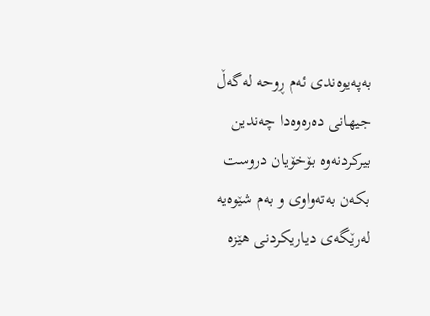به‌په‌یوه‌ندی‌ ئه‌م ڕوحه‌ له‌گه‌ڵ جیهانی‌ ده‌ره‌وه‌دا چه‌ندین بیركردنه‌وه‌ بۆخۆیان دروست بكه‌ن به‌ته‌واوی‌ و به‌م شێوه‌یه‌ له‌رێگه‌ی‌ دیاریكردنی‌ هێزه‌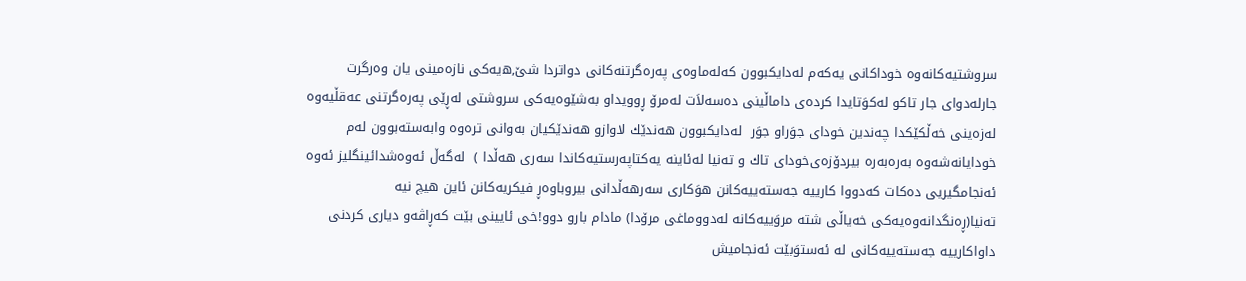سروشتیه‌كانه‌وه‌ خوداكانی‌ یه‌كه‌م له‌دایكبوون كه‌له‌ماوه‌ی‌ په‌ره‌گرتنه‌كانی‌ دواتردا شێ,ه‌یه‌كی‌ نازه‌مینی‌ یان وه‌رگرت جارله‌دوای‌ جار تاكو له‌كوَتایدا كرده‌ی‌ داماڵینی‌ ده‌سه‌لاَت له‌مرۆ ڕوویداو به‌شێوه‌یه‌كی‌ سروشتی‌ له‌ڕێی‌ په‌ره‌گرتنی‌ عه‌قڵیه‌وه‌ له‌زه‌ینی‌ خه‌ڵكێكدا چه‌ندین خودای‌ جوَراو جوَر  له‌دایكبوون هه‌ندێك لاوازو هه‌ندێكیان به‌وانی‌ تره‌وه‌ وابه‌سته‌بوون له‌م خودایانه‌شه‌وه‌ به‌ره‌به‌ره‌ بیردۆزه‌ی‌خودای‌ تاك و ته‌نیا له‌ئاینه‌ یه‌كتاپه‌رستیه‌كاندا سه‌ری‌ هه‌ڵدا )  له‌گه‌ڵ ئه‌وه‌شدائینگلیز ئه‌وه‌ ئه‌نجامگیریی‌ ده‌كات كه‌دووا كارییه‌ جه‌سته‌ییه‌كانن هوَكاری‌ سه‌رهه‌ڵدانی‌ بیروباوه‌ڕ‌ فیكریه‌كانن ئاین هیچ نیه‌ ته‌نیا(ڕه‌نگدانه‌وه‌یه‌كی‌ خه‌یاڵی‌ شته‌ مروَییه‌كانه‌ له‌دووماغی‌ مرۆدا) مادام بارو دوو!خی‌ ئایینی‌ بێت كه‌ڕاڤه‌و دیاری‌ كردنی‌ داواكارییه‌ جه‌سته‌ییه‌كانی‌ له‌ ئه‌ستوَبێت ئه‌نجامیش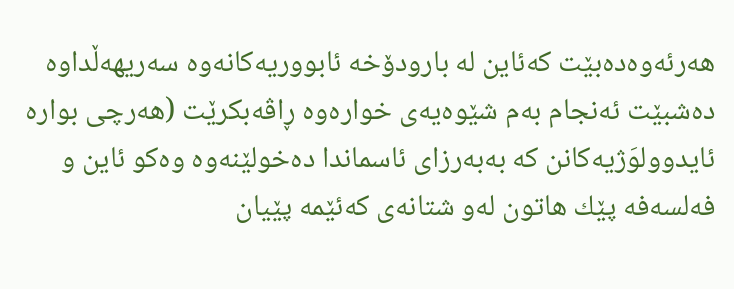هه‌رئه‌وه‌ده‌بێت كه‌ئاین له‌ بارودۆخه‌ ئابووریه‌كانه‌وه‌ سه‌ریهه‌ڵداوه‌ ده‌شبێت ئه‌نجام به‌م شێوه‌یه‌ی‌ خواره‌وه‌ ڕاڤه‌بكرێت (هه‌رچی‌ بواره‌ ئایدوولوَژیه‌كانن كه‌ به‌به‌رزای‌ ئاسماندا ده‌خولێنه‌وه‌ وه‌كو ئاین و فه‌لسه‌فه‌ پێك هاتون له‌و شتانه‌ی‌ كه‌ئێمه‌ پێیان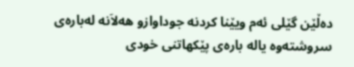ده‌ڵێن گێلی‌ ئه‌م ویێنا كردنه‌ جوداوازو هه‌لاَنه‌ له‌باره‌ی‌ سروشته‌وه‌ یاله‌ باره‌ی‌ پێكهاتنی‌ خودی‌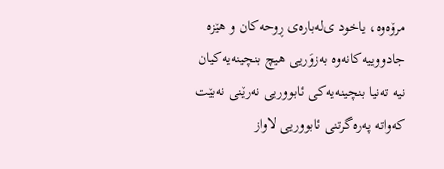مرۆه‌وه‌، یاخود ی‌له‌باره‌ی‌ ڕوحه‌كان و هێزه‌ جادووییه‌كانه‌وه‌ به‌زوَریی‌ هیچ بنچینه‌یه‌كیان نیه‌ ته‌نیا بنچینه‌یه‌كی‌ ئابووریی نه‌رێنی‌ نه‌بێت كه‌واته‌ په‌ره‌گرتنی‌ ئابووریی لاواز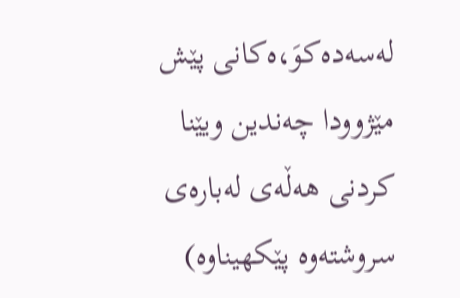له‌سه‌ده‌كوَ،ه‌كانی‌ پێش مێژوودا چه‌ندین ویێنا كردنی‌ هه‌ڵه‌ی‌ له‌باره‌ی‌ سروشته‌وه‌ پێكهیناوه‌)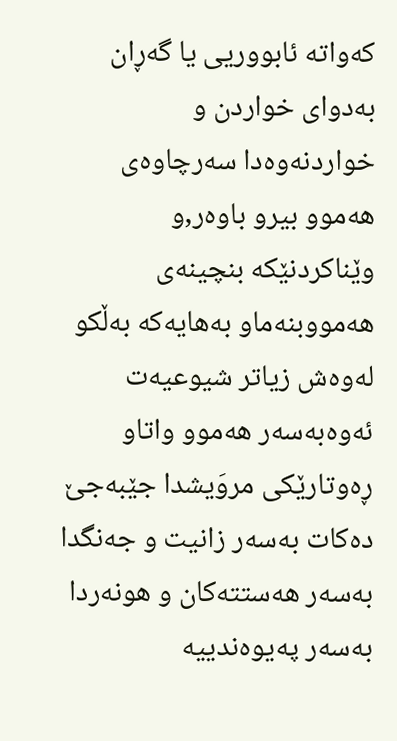كه‌واته‌ ئابووریی یا گه‌ڕان به‌دوای‌ خواردن و خواردنه‌وه‌دا سه‌رچاوه‌ی‌ هه‌موو بیرو باوه‌ر,و وێناكردنێكه‌ بنچینه‌ی‌ هه‌مووبنه‌ماو به‌هایه‌كه‌ به‌ڵكو له‌وه‌ش زیاتر شیوعیه‌ت ئه‌وه‌به‌سه‌ر هه‌موو واتاو  ڕه‌وتارێكی‌ مروَیشدا جێبه‌جێ ده‌كات به‌سه‌ر زانیت و جه‌نگدا به‌سه‌ر هه‌ستته‌كان و هونه‌ردا به‌سه‌ر په‌یوه‌ندییه‌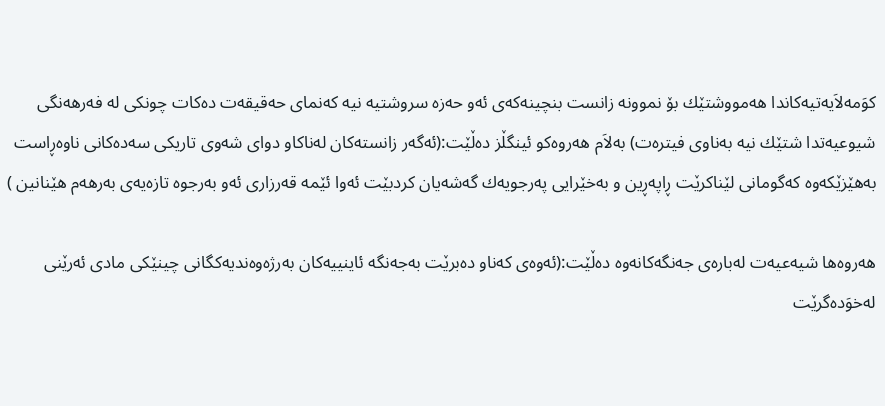كوَمه‌لاَیه‌تیه‌كاندا هه‌مووشتێك بۆ نموونه‌ زانست بنچینه‌كه‌ی‌ ئه‌و حه‌زه‌ سروشتیه‌ نیه‌ كه‌نمای‌ حه‌قیقه‌ت ده‌كات چونكی‌ له‌ فه‌رهه‌نگی‌ شیوعیه‌تدا شتێك نیه‌ به‌ناوی‌ فیتره‌ت) به‌لاَم هه‌روه‌كو ئینگڵز ده‌ڵێت:(ئه‌گه‌ر زانسته‌كان له‌ناكاو دوای‌ شه‌وی‌ تاریكی‌ سه‌ده‌كانی‌ ناوه‌ڕاست به‌هێزێكه‌وه‌ كه‌گومانی‌ لێناكرێت ڕاپه‌ڕین و به‌خێرایی‌ په‌رجویه‌ك گه‌شه‌یان كردبێت ئه‌وا ئێمه‌ قه‌رزاری‌ ئه‌و به‌رجوه‌ تازه‌یه‌ی‌ به‌رهه‌م هێنانین )

هه‌روه‌ها شیه‌عیه‌ت له‌باره‌ی‌ جه‌نگه‌كانه‌وه‌ ده‌ڵێت:(ئه‌وه‌ی‌ كه‌ناو ده‌برێت به‌جه‌نگه‌ ئاینییه‌كان به‌رژه‌وه‌ندیه‌كگانی‌ چینێكی‌ مادی‌ ئه‌رێنی‌ له‌خوَده‌گرێت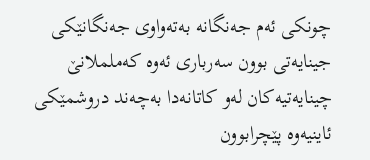چونكی‌ ئه‌م جه‌نگانه‌ به‌ته‌واوی‌ جه‌نگانێكی‌ جینایه‌تی‌ بوون سه‌رباری‌ ئه‌وه‌ كه‌ململانێ چینایه‌تیه‌كان له‌و كاتانه‌دا به‌چه‌ند دروشمێكی‌ ئاینیه‌وه‌ پێچرابوون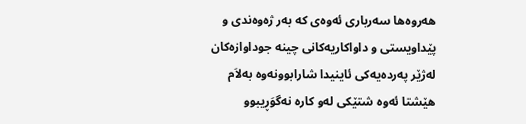هه‌روه‌ها سه‌رباری‌ ئه‌وه‌ی‌ كه‌ به‌ر ژه‌وه‌ندی‌ و پێداویستی‌ و داواكاریه‌كانی‌ چینه‌ جوداوازه‌كان له‌ژێر په‌رده‌یه‌كی‌ ئاینیدا شارابوونه‌وه‌ به‌لاَم هێشتا ئه‌وه‌ شتێكی‌ له‌و كاره‌ نه‌گوَڕیبوو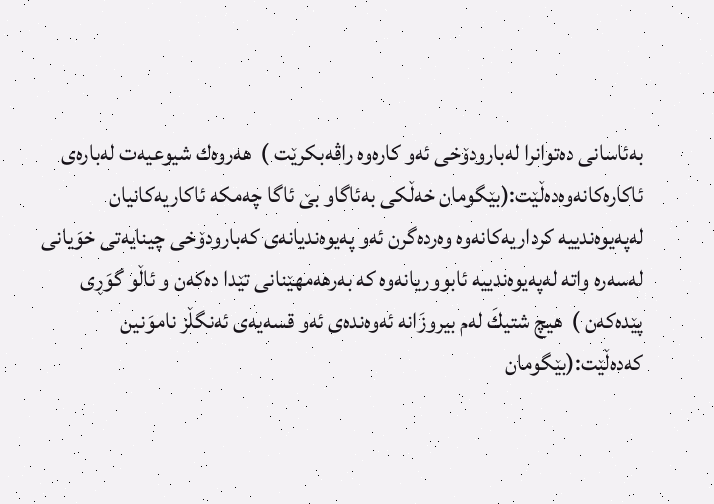به‌ئاسانی‌ ده‌توانرا له‌بارودۆخی‌ ئه‌و كاره‌وه‌ راڤه‌بكرێت )  هه‌روه‌ك شیوعیه‌ت له‌باره‌ی‌ ئاكاره‌كانه‌وه‌ده‌ڵێت:(بێگومان خه‌ڵكی‌ به‌ئاگاو بێ ئاگا چه‌مكه‌ ئاكاریه‌كانیان له‌په‌یوه‌ندییه‌ كرداریه‌كانه‌وه‌ وه‌رده‌گرن ئه‌و په‌یوه‌ندیانه‌ی‌ كه‌بارودۆخی‌ چینایه‌تی‌ خوَیانی‌ له‌سه‌ره‌ واته‌ له‌په‌یوه‌ندییه‌ ئابووریانه‌وه‌ كه‌ به‌رهه‌مهێنانی‌ تێدا ده‌كه‌ن و ئاڵو گوَڕی‌ پێده‌كه‌ن )  هیچ شتیكَ له‌م بیروزَانه‌ ئه‌وه‌نده‌ی‌ ئه‌و قسه‌یه‌ی‌ ئه‌نگڵز ناموَنین كه‌ده‌ڵێت:(بێگومان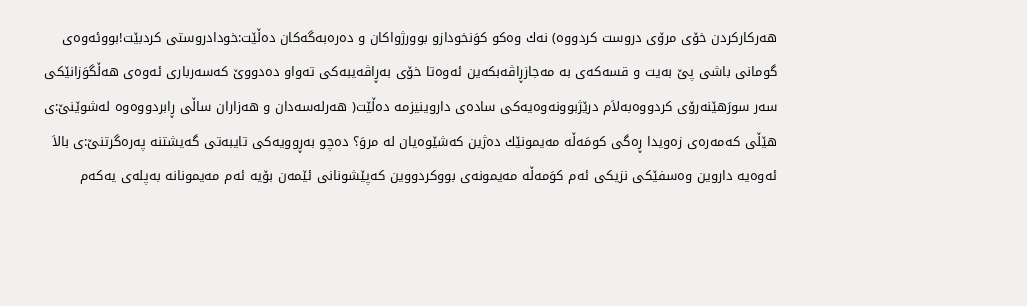هه‌ركاركردن خۆی‌ مرۆی‌ دروست كردووه‌) نه‌ك وه‌كو كوَنخودازو بوورژواكان و ده‌ره‌به‌گه‌كان ده‌ڵێت:خودادروستی‌ كردبێت!بووئه‌وه‌ی‌ گومانی‌ باشی‌ پێ به‌یت و قسه‌كه‌ی‌ به‌ مه‌جازڕاڤه‌بكه‌ین ئه‌وه‌تا خۆی‌ به‌ڕاڤه‌یبه‌كی‌ ته‌واو ده‌دووێ‌ كه‌سه‌رباری‌ ئه‌وه‌ی‌ هه‌ڵگوَزانێكی‌ سه‌ر سورَهێنه‌رۆی‌ كردووه‌به‌لاَم درێژبوونه‌وه‌یه‌كی‌ ساده‌ی‌ داروینیزمه‌ ده‌ڵێت( هه‌رله‌سه‌دان و هه‌زاران ساڵی‌ ڕابردووه‌وه‌ له‌شوێنێ:ی‌ هێڵی‌ كه‌مه‌ره‌ی‌ زه‌ویدا ڕه‌گی‌ كومَه‌ڵه‌ مه‌یمونێك ده‌ژین كه‌شێوه‌یان له‌ مروَ؟ ده‌چو به‌ڕوویه‌كی‌ تایبه‌تی‌ گه‌یشتنه‌ په‌ره‌گرتنێ:ی‌ بالاَ ئه‌وه‌یه‌ داروین وه‌سفێكی‌ نزیكی‌ ئه‌م كوَمه‌ڵه‌ مه‌یمونه‌ی‌ بووكردووین كه‌پێشونانی‌ ئێمه‌ن بۆیه‌ ئه‌م مه‌یمونانه‌ به‌پله‌ی‌ یه‌كه‌م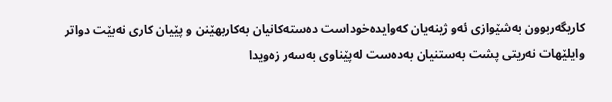كاریگه‌ربوون به‌شێوازی‌ ئه‌و ژینه‌یان كه‌وایده‌خوداست ده‌سته‌كانیان به‌كاربهێنن و پێیان كاری‌ نه‌بێت دواتر وایلێهات نه‌ریتی‌ پشت به‌ستنیان به‌ده‌ست له‌پێناوی‌ به‌سه‌ر زه‌ویدا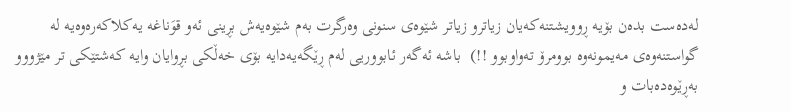له‌ده‌ست بده‌ن بۆیه‌ ڕوویشتنه‌كه‌یان زیاترو زیاتر شێوه‌ی‌ سنونی‌ وه‌رگرت به‌م شێوه‌یه‌ش بڕینی‌ ئه‌و قوَناغه‌ یه‌كلاكه‌ره‌وه‌یه‌ له‌ گواستنه‌وه‌ی‌ مه‌یمونه‌وه‌ بوومرۆ ته‌واوبوو !!)  باشه‌ ئه‌گه‌ر ئابووریی له‌م ڕێگه‌یه‌دایه‌ بۆی‌ خه‌ڵكی‌ بڕوایان وایه‌ كه‌شتێكی‌ تر مێژووو به‌ڕێوه‌ده‌بات و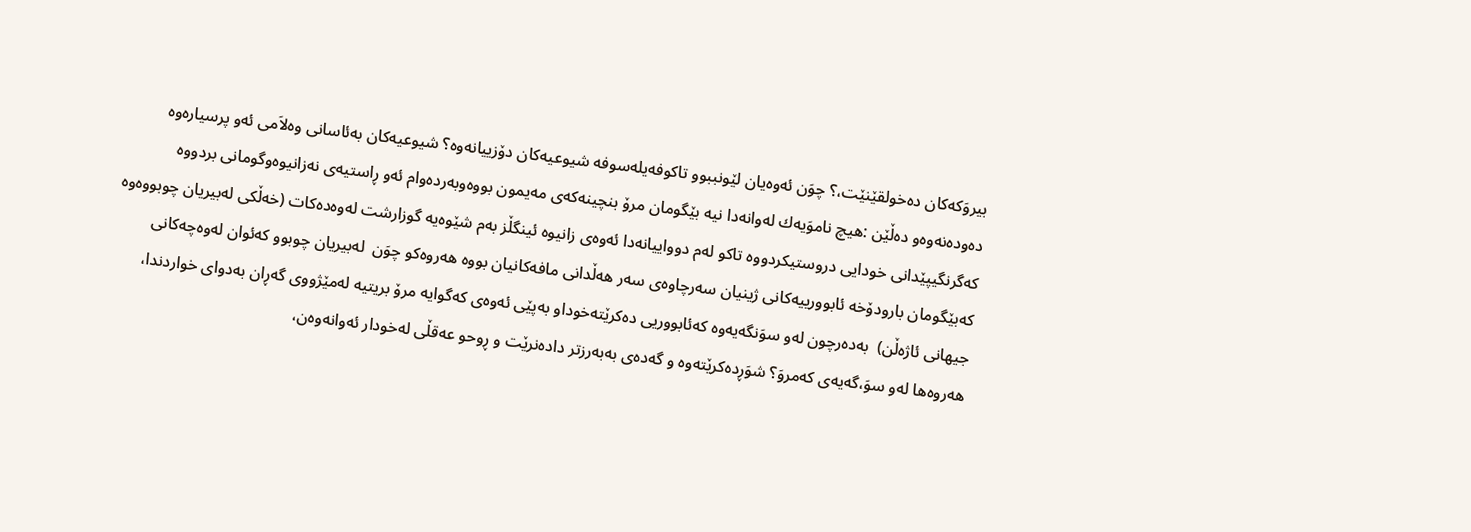بیروَكه‌كان ده‌خولقێنێت،؟ چوَن ئه‌وه‌یان لێونببوو تاكوفه‌یله‌سوفه‌ شیوعیه‌كان دۆزییانه‌وه‌؟ شیوعیه‌كان به‌ئاسانی‌ وه‌لاَمی‌ ئه‌و پرسیاره‌وه‌ ده‌وده‌نه‌وه‌و ده‌ڵێن :هیچ ناموَیه‌ك له‌وانه‌دا نیه‌ بێگومان مرۆ بنچینه‌كه‌ی‌ مه‌یمون بووه‌وبه‌رده‌وام ئه‌و ڕاستیه‌ی‌ نه‌زانیوه‌وگومانی‌ بردووه‌ كه‌گرنگیپێدانی‌ خودایی‌ دروستیكردووه‌ تاكو له‌م دوواییانه‌دا ئه‌وه‌ی‌ زانیوه‌ ئینگڵز به‌م شێوه‌یه‌ گوزارشت له‌وه‌ده‌كات (خه‌ڵكی‌ له‌بیریان چوبووه‌وه‌ كه‌بێگومان بارودۆخه‌ ئابوورییه‌كانی‌ ژینیان سه‌رچاوه‌ی‌ سه‌ر هه‌ڵدانی‌ مافه‌كانیان بووه‌ هه‌روه‌كو چوَن  له‌بیریان چوبوو كه‌ئوان له‌وه‌چه‌كانی‌ جیهانی‌ ئاژه‌ڵن)  به‌ده‌رچون له‌و سوَنگه‌یه‌وه‌ كه‌ئابووریی ده‌كرێته‌خوداو به‌پێی‌ ئه‌وه‌ی‌ كه‌گوایه‌ مرۆ بریتیه‌ له‌مێژووی‌ گه‌ڕان به‌دوای‌ خواردندا، هه‌روه‌ها له‌و سوَ،گه‌یه‌ی‌ كه‌مروَ؟ شوَڕده‌كرێته‌وه‌ و گه‌ده‌ی‌ به‌به‌رزتر داده‌نرێت و ڕوحو عه‌قڵی‌ له‌خودار ئه‌وانه‌وه‌ن،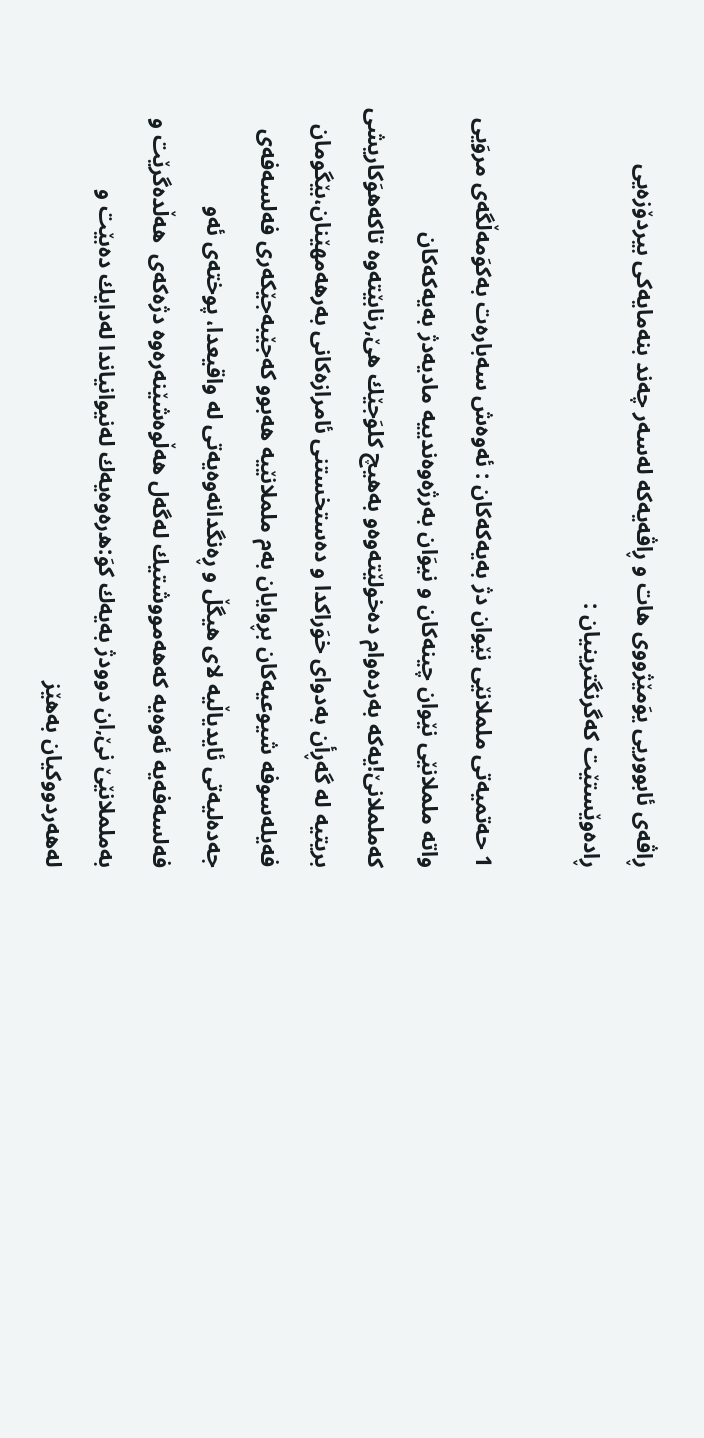ڕاڤه‌ی‌ ئابووریی یوَمێژووی‌ هات و ڕاڤه‌یه‌كه‌ له‌سه‌ر چه‌ند بنه‌مایه‌كی‌ بیردۆزه‌یی‌ ڕاده‌وێستێت كه‌گرنگترینیان :

1 حه‌تمیه‌تی‌ ململانێی‌ نێوان دژ به‌یه‌كه‌كان : ئه‌وه‌ش سه‌باره‌ت به‌كوَمه‌ڵگه‌ی‌ مروَیی‌ واته‌ ململانێی‌ نێوان چینه‌كان و نیوَان به‌رژه‌وه‌ندییه‌ مادیه‌دژ به‌یه‌كه‌كان كه‌ململانێ!یه‌كه‌ به‌رده‌وام ده‌خولێته‌وه‌و به‌هیچ كلوَجێك هێ,رنابێته‌وه‌ تاكه‌هوَكاریشی‌ بریتیه‌ له‌ گه‌ڕأن به‌دوای‌ خوَراكدا و ده‌ستخستنی‌ ئامرازه‌كانی‌ به‌رهه‌مهێنان،بێگومان فه‌یله‌سوفه‌ شیوعیه‌كان بڕوایان به‌م ململانێیه‌ هه‌بوو كه‌جێبه‌جێكه‌ری‌ فه‌لسه‌فه‌ی‌ جه‌ده‌لیه‌تی‌ ئایدیاڵیه‌ لای‌ هیگڵ و ڕه‌نگدانه‌وه‌یه‌تی‌ له‌ واقیعدا، پوخته‌ی‌ ئه‌و فه‌لسه‌فه‌یه‌ ئه‌وه‌یه‌ كه‌هه‌مووشتیك له‌گه‌ل هه‌ڵوه‌شێنه‌ره‌وه‌ دژه‌كه‌ی‌  هه‌ڵده‌گرێت و به‌ململانێێ‌ نێ,ان دوودژ به‌یه‌ك كوَ:ه‌ره‌وه‌یه‌ك له‌نیوانیاندا له‌دایك ده‌بێت و له‌هه‌ردووكیان به‌هێز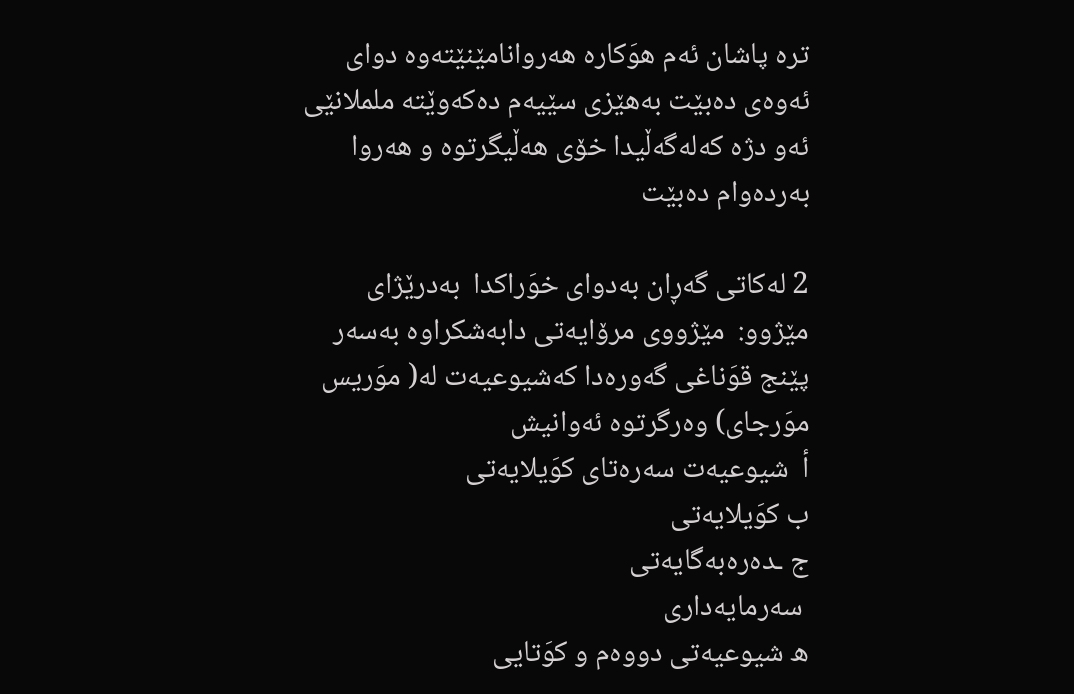تره‌ پاشان ئه‌م هوَكاره‌ هه‌روانامێنێته‌وه‌ دوای‌ ئه‌وه‌ی‌ ده‌بێت به‌هێزی‌ سێیه‌م ده‌كه‌وێته‌ ململانێی‌ ئه‌و دژه‌ كه‌له‌گه‌ڵیدا خۆی‌ هه‌ڵیگرتوه‌ و هه‌روا به‌رده‌وام ده‌بێت

2 له‌كاتی‌ گه‌ڕان به‌دوای‌ خوَراكدا  به‌درێژای‌ مێژوو:  مێژووی‌ مرۆایه‌تی‌ دابه‌شكراوه‌ به‌سه‌ر پێنج قوَناغی‌ گه‌وره‌دا كه‌شیوعیه‌ت له‌( موَریس موَرجای) وه‌رگرتوه‌ ئه‌وانیش
أ  شیوعیه‌ت سه‌ره‌تای‌ كوَیلایه‌تی‌
ب كوَیلایه‌تی‌
ج ـده‌ره‌به‌گایه‌تی‌
 سه‌رمایه‌داری‌
ه شیوعیه‌تی‌ دووه‌م و كوَتایی‌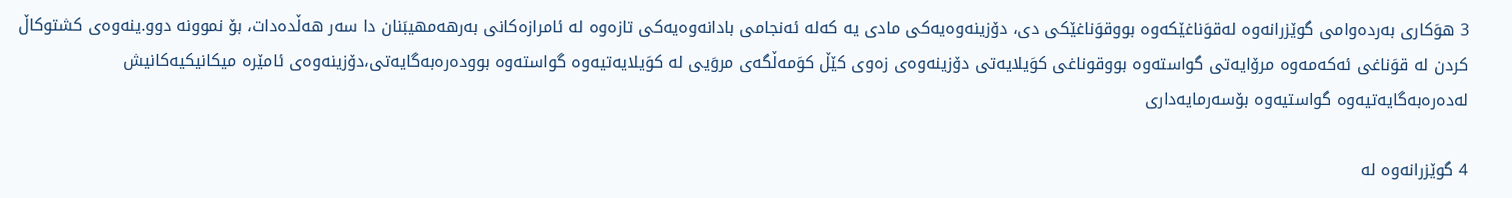3 هوَكاری‌ به‌رده‌وامی‌ گوێزرانه‌وه‌ له‌قوَناغێكه‌وه‌ بووقوَناغێكی‌ دی‌، دۆزینه‌وه‌یه‌كی‌ مادی‌ یه‌ كه‌له‌ ئه‌نجامی‌ بادانه‌وه‌یه‌كی‌ تازه‌وه‌ له‌ ئامرازه‌كانی‌ به‌رهه‌مهیبَنان دا سه‌ر هه‌ڵده‌دات، بۆ نموونه‌ دوو.ینه‌وه‌ی‌ كشتوكاڵ كردن له‌ قوَناغی‌ ئه‌كه‌مه‌وه‌ مرۆایه‌تی‌ گواسته‌وه‌ بووقوناغی‌ كوَیلایه‌تی‌ دۆزینه‌وه‌ی‌ زه‌وی‌ كێڵ كوَمه‌ڵگه‌ی‌ مروَیی‌ له‌ كوَیلایه‌تیه‌وه‌ گواسته‌وه‌ بووده‌ره‌به‌گایه‌تی‌،دۆزینه‌وه‌ی‌ ئامێره‌ میكانیكیه‌كانیش له‌ده‌ره‌به‌گایه‌تیه‌وه‌ گواستیه‌وه‌ بۆسه‌رمایه‌داری‌

4 گوێزرانه‌وه‌ له‌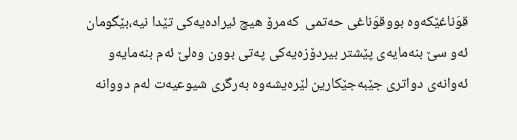قوَناغێكه‌وه‌ بووقوَناغی‌ حه‌تمی‌  كه‌مرۆ هیچ ئیراده‌یه‌كی‌ تێدا نیه‌،بێگومان ئه‌و سێ‌ بنه‌مایه‌ی‌ پێشتر بیردۆزه‌یه‌كی‌ په‌تی‌ بوون وه‌لێ‌ ئه‌م بنه‌مایه‌و ئه‌وانه‌ی‌ دواتری‌ جێبه‌جێكارین لێره‌یشه‌وه‌ به‌رگری‌ شیوعیه‌ت له‌م دووانه‌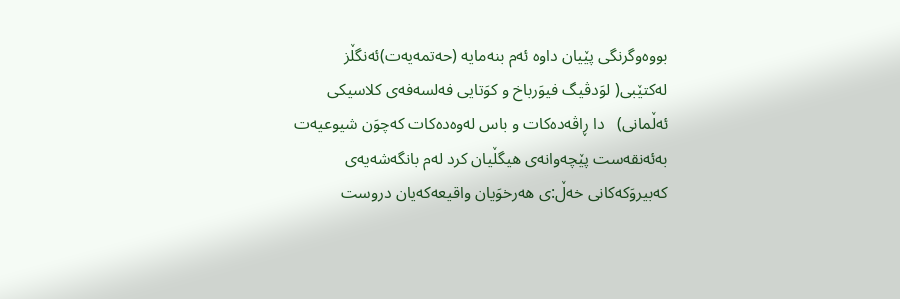بووه‌وگرنگی‌ پێیان داوه‌ ئه‌م بنه‌مایه‌ (حه‌تمه‌یه‌ت)ئه‌نگڵز له‌كتێبی‌( لوَدڤیگ فیوَرباخ و كوَتایی‌ فه‌لسه‌فه‌ی‌ كلاسیكی‌ ئه‌ڵمانی‌)   دا ڕاڤه‌ده‌كات و باس له‌وه‌ده‌كات كه‌چوَن شیوعیه‌ت به‌ئه‌نقه‌ست پێچه‌وانه‌ی‌ هیگڵیان كرد له‌م بانگه‌شه‌یه‌ی‌ كه‌بیروَكه‌كانی‌ خه‌ڵ:ی‌ هه‌رخوَیان واقیعه‌كه‌یان دروست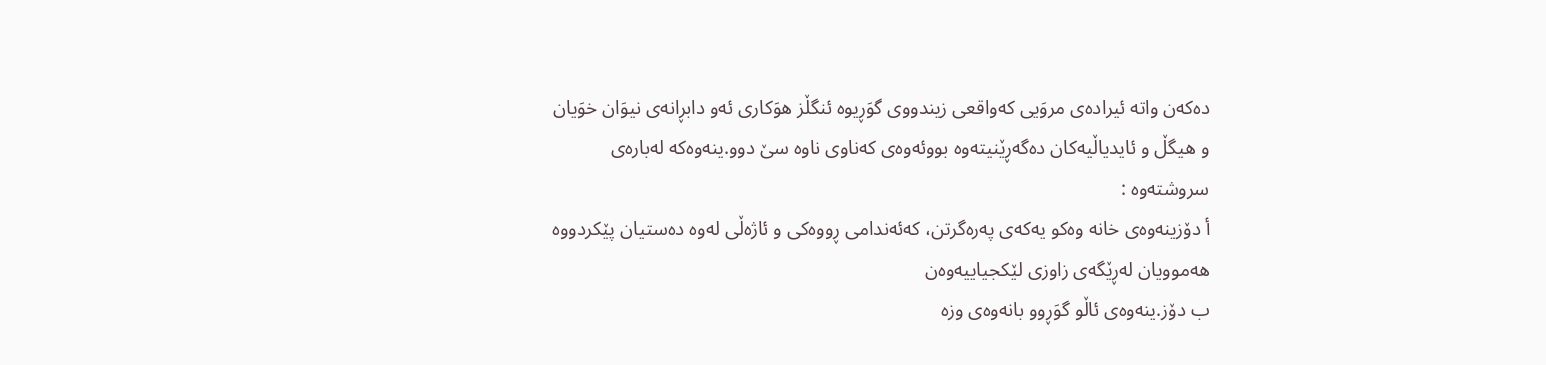ده‌كه‌ن واته‌ ئیراده‌ی‌ مروَیی‌ كه‌واقعی‌ زیندووی‌ گوَڕیوه‌ ئنگڵز هوَكاری‌ ئه‌و دابڕانه‌ی‌ نیوَان خوَیان و هیگڵ و ئایدیاڵیه‌كان ده‌گه‌ڕێنیته‌وه‌ بووئه‌وه‌ی‌ كه‌ناوی‌ ناوه‌ سێ دوو.ینه‌وه‌كه‌ له‌باره‌ی‌ سروشته‌وه‌ :
أ دۆزینه‌وه‌ی‌ خانه‌ وه‌كو یه‌كه‌ی‌ په‌ره‌گرتن، كه‌ئه‌ندامی‌ ڕووه‌كی‌ و ئاژه‌ڵی‌ له‌وه‌ ده‌ستیان پێكردووه‌ هه‌موویان له‌ڕێگه‌ی‌ زاوزی‌ لێكجیاییه‌وه‌ن
ب دۆز.ینه‌وه‌ی‌ ئاڵو گوَڕوو بانه‌وه‌ی‌ وزه‌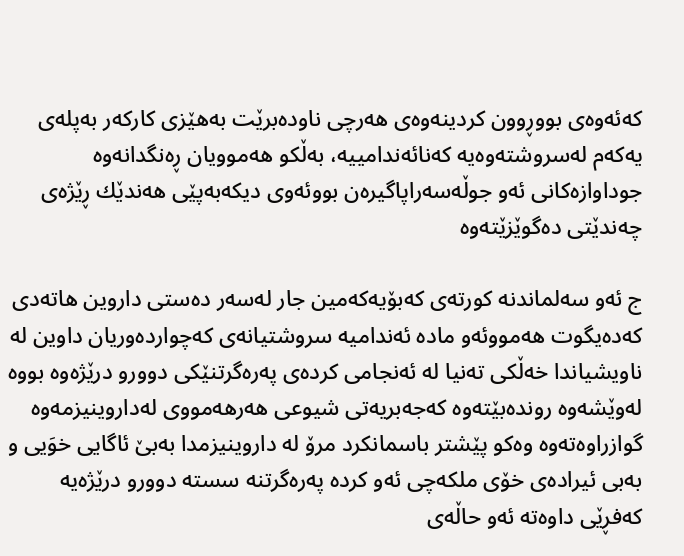كه‌ئه‌وه‌ی‌ بووڕوون كردینه‌وه‌ی‌ هه‌رچی‌ ناوده‌برێت به‌هێزی‌ كاركه‌ر به‌پله‌ی‌ یه‌كه‌م له‌سروشته‌وه‌یه‌ كه‌نائه‌ندامییه‌، به‌ڵكو هه‌موویان ڕه‌نگدانه‌وه‌ جوداوازه‌كانی‌ ئه‌و جوڵه‌سه‌راپاگیره‌ن بووئه‌وی‌ دیكه‌به‌پێی‌ هه‌ندێك ڕێژه‌ی‌ چه‌ندێتی‌ ده‌گوێزێته‌وه‌

ج ئه‌و سه‌لماندنه‌ كورته‌ی‌ كه‌بۆیه‌كه‌مین جار له‌سه‌ر ده‌ستی‌ داروین هاته‌دی‌ كه‌ده‌یگوت هه‌مووئه‌و ماده‌ ئه‌ندامیه‌ سروشتیانه‌ی‌ كه‌چوارده‌وریان داوین له‌ ناویشیاندا خه‌ڵكی‌ ته‌نیا له‌ ئه‌نجامی‌ كرده‌ی‌ په‌ره‌گرتنێكی‌ دوورو درێژه‌وه‌ بووه‌   له‌وێشه‌وه‌ رونده‌بێته‌وه‌ كه‌جه‌بریه‌تی‌ شیوعی‌ هه‌رهه‌مووی‌ له‌داروینیزمه‌وه‌ گوازراوه‌ته‌وه‌ وه‌كو پێشتر باسمانكرد مرۆ له‌ داروینیزمدا به‌بێ‌ ئاگایی‌ خوَیی‌ و به‌بی‌ ئیراده‌ی‌ خۆی‌ ملكه‌چی‌ ئه‌و كرده‌ په‌ره‌گرتنه‌ سسته‌ دوورو درێژه‌یه‌ كه‌فڕێی‌ داوه‌ته‌ ئه‌و حاڵه‌ی‌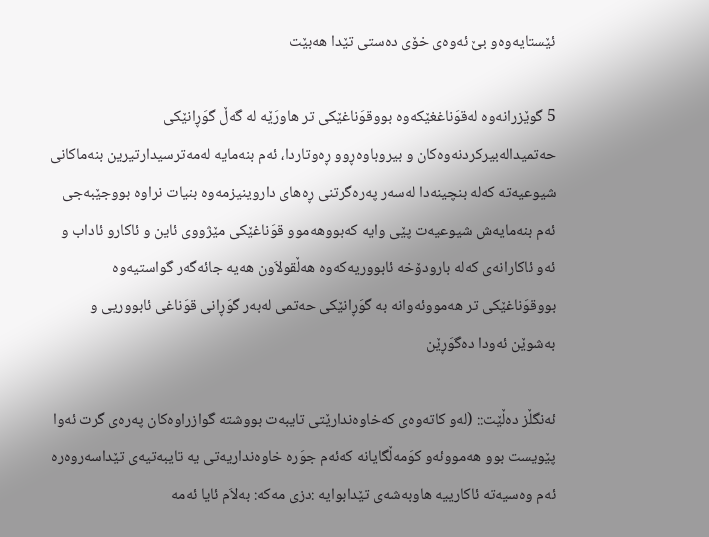ئێستایه‌وه‌و بێ ئه‌وه‌ی‌ خۆی‌ ده‌ستی‌ تێدا هه‌بێت

5 گوێزرانه‌وه‌ له‌قوَناغغێكه‌وه‌ بووقوَناغێكی‌ تر هاورَێه‌ له‌ گه‌ڵ گوَڕانێكی‌ حه‌تمیداله‌بیركردنه‌وه‌كان و بیروباوه‌ڕوو ڕه‌وتاردا، ئه‌م بنه‌مایه‌ له‌مه‌ترسیدارتیرین بنه‌ماكانی‌ شیوعیه‌ته‌ كه‌له‌ بنچینه‌دا له‌سه‌ر په‌ره‌گرتنی‌ ڕه‌های‌ داروینیزمه‌وه‌ بنیات نراوه‌ بووجێبه‌جی‌ ئه‌م بنه‌مایه‌ش شیوعیه‌ت پێی‌ وایه‌ كه‌بووهه‌موو قوَناغێكی‌ مێژووی‌ ئاین و ئاكارو ئاداب و ئه‌و ئاكارانه‌ی‌ كه‌له‌ بارودۆخه‌ ئابووریه‌كه‌وه‌ هه‌ڵقولاَون هه‌یه‌ جائه‌گه‌ر گواستیه‌وه‌ بووقوَناغێكی‌ تر هه‌مووئه‌وانه‌ به‌ گوَڕانێكی‌ حه‌تمی‌ له‌به‌ر گوَڕانی‌ قوَناغی‌ ئابووریی و به‌شوێن ئه‌ودا ده‌گوَڕێن

ئه‌نگڵز ده‌ڵێت:: (له‌و كاته‌وه‌ی‌ كه‌خاوه‌ندارێتی‌ تایبه‌ت بووشته‌ گوازراوه‌كان په‌ره‌ی‌ گرت ئه‌وا پێویست بوو هه‌مووئه‌و كوَمه‌ڵگایانه‌ كه‌ئه‌م جوَره‌ خاوه‌نداریه‌تی‌ یه‌ تایبه‌تیه‌ی‌ تێداسه‌روه‌ره‌ ئه‌م وه‌سیه‌ته‌ ئاكارییه‌ هاوبه‌شه‌ی‌ تێدابوایه‌ :دزی‌ مه‌كه‌: به‌لاَم ئایا ئه‌مه‌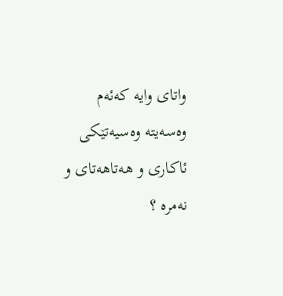واتای‌ وایه‌ كه‌ئه‌م وه‌سه‌یته‌ وه‌سیه‌تێكی‌ ئاكاری‌ و هه‌تاهه‌تای‌ و نه‌مره‌ ؟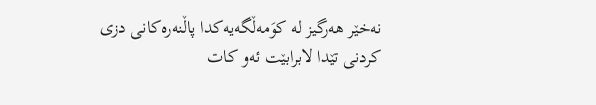نه‌خێر هه‌رگیز له‌ كوَمه‌ڵگه‌یه‌كدا پاڵنه‌ره‌كانی‌ دزی‌ كردنی‌ تێدا لابرابێت ئه‌و كات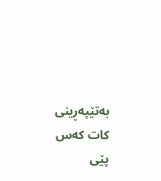به‌تێپه‌ڕینی‌ كات كه‌س پێی‌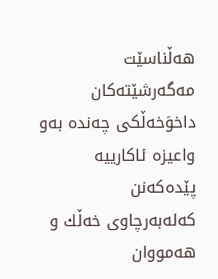هه‌ڵناسێت مه‌گه‌رشێته‌كان داخوَخه‌ڵكی‌ چه‌نده‌ به‌و واعیزه‌ ئاكارییه‌ پێده‌كه‌نن كه‌له‌به‌رچاوی‌ خه‌ڵك و هه‌مووان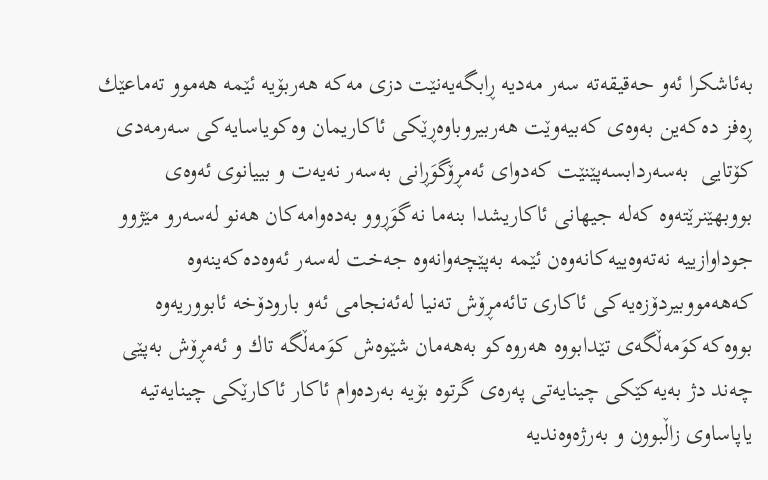به‌ئاشكرا ئه‌و حه‌قیقه‌ته‌ سه‌ر مه‌دیه‌ ڕابگه‌یه‌نێت دزی‌ مه‌كه‌ هه‌ربۆیه‌ ئێمه‌ هه‌موو ته‌ماعێك ڕه‌فز ده‌كه‌ین به‌وه‌ی‌ كه‌بیه‌وێت هه‌ربیروباوه‌ڕێكی‌ ئاكاریمان وه‌كویاسایه‌كی‌ سه‌رمه‌دی‌ كۆتایی  به‌سه‌ردابسه‌پێنێت كه‌دوای‌ ئه‌مڕۆگوَڕانی‌ به‌سه‌ر نه‌یه‌ت و بییانوی‌ ئه‌وه‌ی‌ بووبهێنرێته‌وه‌ كه‌له‌ جیهانی‌ ئاكاریشدا بنه‌ما نه‌گوَڕوو به‌ده‌وامه‌كان هه‌نو له‌سه‌رو مێژوو جوداوازییه‌ نه‌ته‌وه‌ییه‌كانه‌وه‌ن ئێمه‌ به‌پێچه‌وانه‌وه‌ جه‌خت له‌سه‌ر ئه‌وه‌ده‌كه‌ینه‌وه‌ كه‌هه‌مووبیردۆزه‌یه‌كی‌ ئاكاری‌ تائه‌مڕۆش ته‌نیا له‌ئه‌نجامی‌ ئه‌و بارودۆخه‌ ئابووریه‌وه‌ بووه‌كه‌كوَمه‌ڵگه‌ی‌ تێدابووه‌ هه‌روه‌كو به‌هه‌مان شێوه‌ش كوَمه‌ڵگه‌ تاك و ئه‌مڕۆش به‌پێی‌ چه‌ند دژ به‌یه‌كێكی‌ چینایه‌تی‌ په‌ره‌ی‌ گرتوه‌ بۆیه‌ به‌رده‌وام ئاكار ئاكارێكی‌ چینایه‌تیه‌ یاپاساوی‌ زاڵبوون و به‌رژه‌وه‌ندیه‌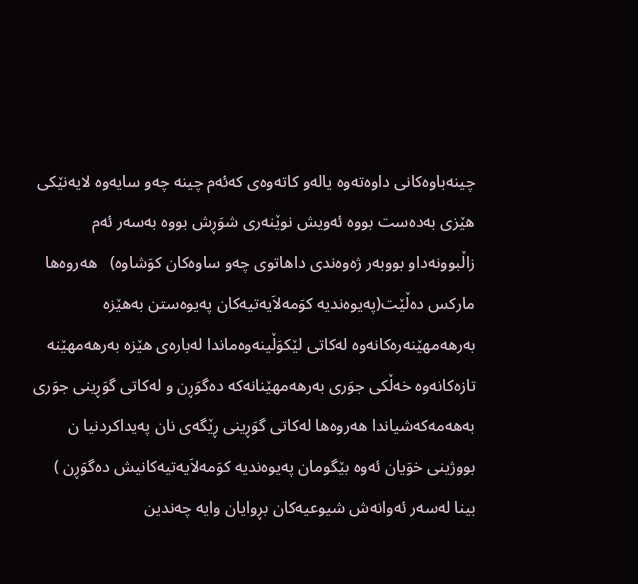چینه‌باوه‌كانی‌ داوه‌ته‌وه‌ یاله‌و كاته‌وه‌ی‌ كه‌ئه‌م چینه‌ چه‌و سایه‌وه‌ لایه‌نێكی‌ هێزی‌ به‌ده‌ست بووه‌ ئه‌ویش نوێنه‌ری‌ شوَڕش بووه‌ به‌سه‌ر ئه‌م زاڵبوونه‌داو بووبه‌ر ژه‌وه‌ندی‌ داهاتوی‌ چه‌و ساوه‌كان كوَشاوه‌)   هه‌روه‌ها ماركس ده‌ڵێت(په‌یوه‌ندیه‌ كوَمه‌لاَیه‌تیه‌كان په‌یوه‌ستن به‌هێزه‌ به‌رهه‌مهێنه‌ره‌كانه‌وه‌ له‌كاتی‌ لێكوَڵینه‌وه‌ماندا له‌باره‌ی‌ هێزه‌ به‌رهه‌مهێنه‌ تازه‌كانه‌وه‌ خه‌ڵكی‌ جوَری‌ به‌رهه‌مهێنانه‌كه‌ ده‌گوَڕن و له‌كاتی‌ گوَڕینی‌ جوَری‌ به‌هه‌مه‌كه‌شیاندا هه‌روه‌ها له‌كاتی‌ گوَڕینی‌ ڕێگه‌ی‌ نان په‌یداكردنیا ن بووژینی‌ خوَیان ئه‌وه‌ بێگومان په‌یوه‌ندیه‌ كوَمه‌لاَیه‌تیه‌كانیش ده‌گوَڕن )  بینا له‌سه‌ر ئه‌وانه‌ش شیوعیه‌كان بڕوایان وایه‌ چه‌ندین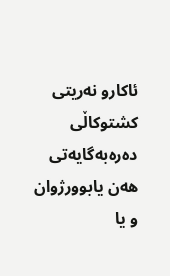ئاكارو نه‌ریتی‌ كشتوكاڵی‌ ده‌ره‌به‌گایه‌تی‌ هه‌ن یابوورژوان و یا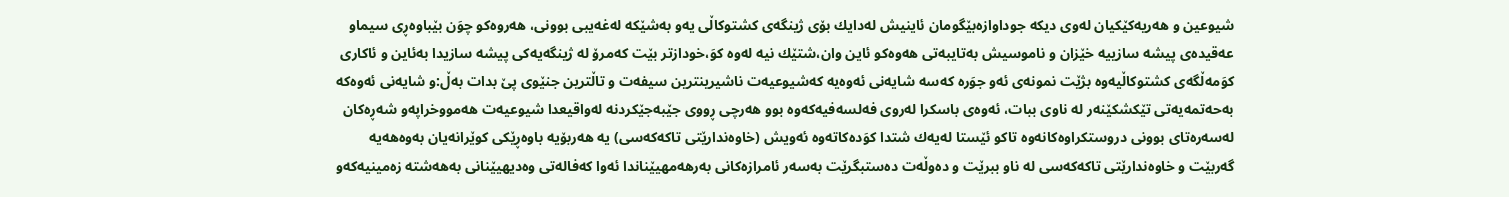شیوعین و هه‌ریه‌كێكیان له‌وی‌ دیكه‌ جوداوازه‌بێگومان ئاینیش له‌دایك بۆی‌ ژینگه‌ی‌ كشتوكاڵی‌ یه‌و به‌شێكه‌ له‌غه‌یبی‌ بوونی‌، هه‌روه‌كو چوَن بێباوه‌ڕی‌ سیماو عه‌قیده‌ی‌ پیشه‌ سازییه‌ خێزان و ناموسیش به‌تایبه‌تی‌ هه‌وه‌كو ئاین وان،شتێك نیه‌ له‌وه‌ كوَ،خودازتر بێت كه‌مرۆ له‌ ژینگه‌یه‌كی‌ پیشه‌ سازیدا به‌ئاین و ئاكاری‌ كوَمه‌ڵگه‌ی‌ كشتوكاڵیه‌وه‌ بژێت نمونه‌ی‌ ئه‌و جوَره‌ كه‌سه‌ شایه‌نی‌ ئه‌وه‌یه‌ كه‌شیوعیه‌ت ناشیرینترین سیفه‌ت و تاڵترین جنێوی‌ پێ بدات به‌ڵ:و شایه‌نی‌ ئه‌وه‌كه‌ به‌حه‌تمه‌یه‌تی‌ تێكشكێنه‌ر له‌ ناوی‌ ببات، ئه‌وه‌ی‌ باسكرا له‌روی‌ فه‌لسه‌فیه‌كه‌وه‌ بوو هه‌رچی‌ ڕووی‌ جێبه‌جێكردنه‌ له‌واقیعدا شیوعیه‌ت هه‌مووخراپه‌و شه‌ڕه‌كان له‌سه‌ره‌تای‌ بوونی‌ دروستكراوه‌كانه‌وه‌ تاكو ئێستا له‌یه‌ك شتدا كوَده‌كاته‌وه‌ ئه‌ویش (خاوه‌ندارێتی‌ تاكه‌كه‌سی‌) یه‌ هه‌ربۆیه‌ باوه‌ڕێكی‌ كوێرانه‌یان به‌وه‌هه‌یه‌ گه‌ربێت و خاوه‌ندارێتی‌ تاكه‌كه‌سی‌ له‌ ناو ببرێت و ده‌وڵه‌ت ده‌ستبگرێت به‌سه‌ر ئامرازه‌كانی‌ به‌رهه‌مهیێناندا ئه‌وا كه‌فاله‌تی‌ وه‌دیهیێنانی‌ به‌هه‌شته‌ زه‌مینیه‌كه‌و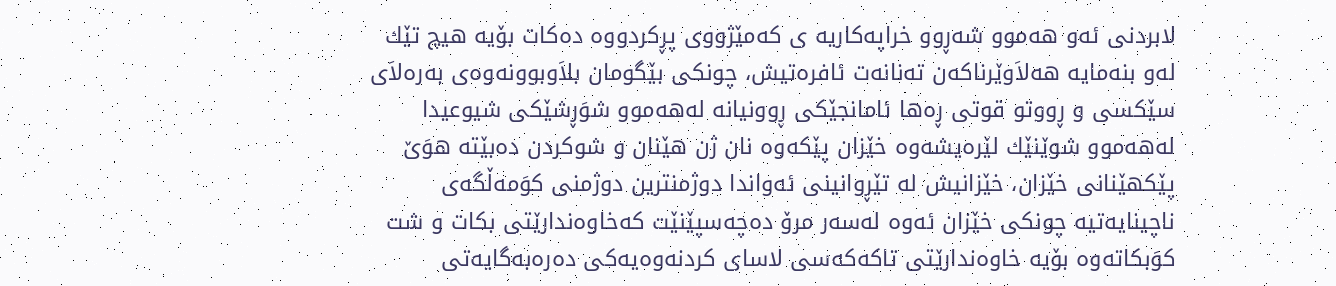لابردنی‌ ئه‌و هه‌موو شه‌ڕوو خراپه‌كاریه‌ ی‌ كه‌مێژووی‌ پڕكردووه‌ ده‌كات بۆیه‌ هیچ تێك له‌و بنه‌مایه‌ هه‌لاَوێرناكه‌ن ته‌نانه‌ت ئافره‌تیش، چونكی‌ بێگومان بلاَوبوونه‌وه‌ی‌ به‌ره‌لاَی‌ سێكسی‌ و ڕووتو قوتی‌ ڕه‌ها ئامانجێكی‌ ڕوونیانه‌ له‌هه‌موو شوَڕشێكی‌ شیوعیدا له‌هه‌موو شوێنێك لێره‌یشه‌وه‌ خێزان پێكه‌وه‌ نان ژن هێنان و شوكردن ده‌بێته‌ هوَێ‌ پێكهێنانی‌ خێزان، خێزانیش له‌ تێڕوانینی‌ ئه‌واندا دوژمنترین دوژمنی‌ كوَمه‌ڵگه‌ی‌ ناچینایه‌تیه‌ چونكی‌ خێزان ئه‌وه‌ له‌سه‌ر مرۆ ده‌چه‌سپێنێت كه‌خاوه‌ندارێتی‌ بكات و شت كوَبكاته‌وه‌ بۆیه‌ خاوه‌ندارێتی‌ تاكه‌كه‌سی‌ لاسای‌ كردنه‌وه‌یه‌كی‌ ده‌ره‌به‌گایه‌تی‌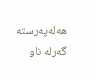هه‌له‌په‌رسته‌ گه‌رله‌ ناو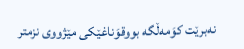نه‌برێت كوَمه‌ڵگه‌ بووقوَناغێكی‌ مێژووی‌ نزمتر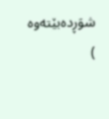شوَڕده‌بێته‌وه‌ )